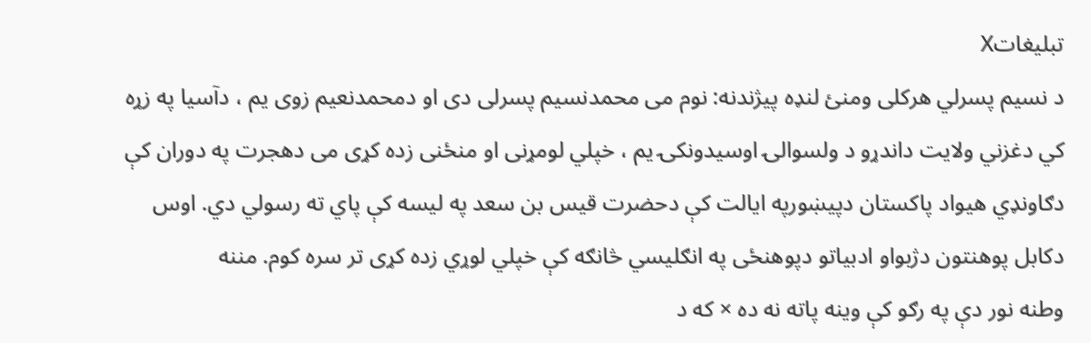تبليغاتX
د نسيم پسرلي هركلی ومنئ لنډه پيژندنه: نوم مى محمدنسيم پسرلى دى او دمحمدنعيم زوى يم ، دآسيا په زړه كي دغزني ولايت داندړو د ولسوالۍ اوسيدونكۍ يم ، خپلي لومړنى او منځنى زده كړى مى دهجرت په دوران كې دګاونډي هيواد پاكستان دپيښورپه ايالت كې دحضرت قيس بن سعد په ليسه كې پاي ته رسولي دي. اوس دكابل پوهنتون دژبواو ادبياتو دپوهنځى په انګليسي څانګه كې خپلي لوړي زده كړى تر سره كوم. مننه
وطنه نور دې په رګو کې وينه پاته نه ده × که د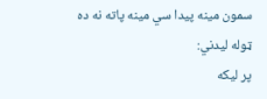سمون مينه پيدا سي مينه پاته نه ده
ټوله ليدني:
پر ليکه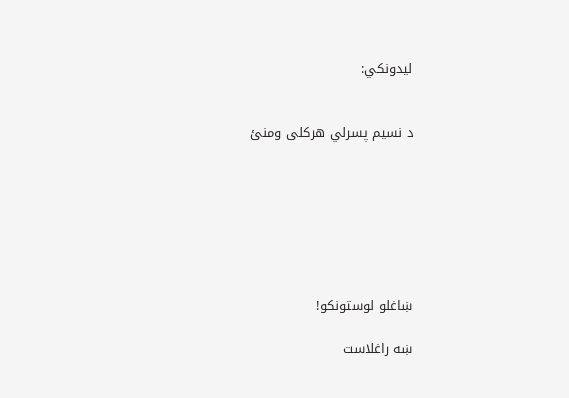ليدونکي:


د نسيم پسرلي هركلی ومنئ







ښاغلو لوستونکو!

ښه راغلاست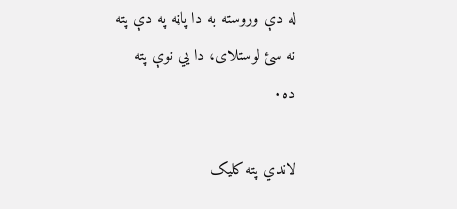له دې وروسته به دا پاڼه په دې پته نه سئ لوستلای، دا يي نوې پته ده٠

لاندي پته کليک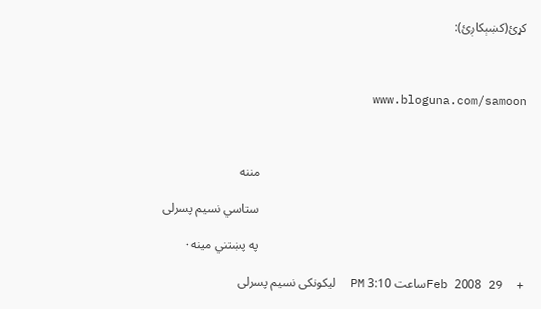کړئ(کښېکاږئ):



                                           www.bloguna.com/samoon



                                                                                     مننه

                                                                                     ستاسي نسيم پسرلی

                                                                                     په پښتني مينه٠

+  29 Feb 2008ساعت 3:10 PM  ليکونکی نسيم پسرلی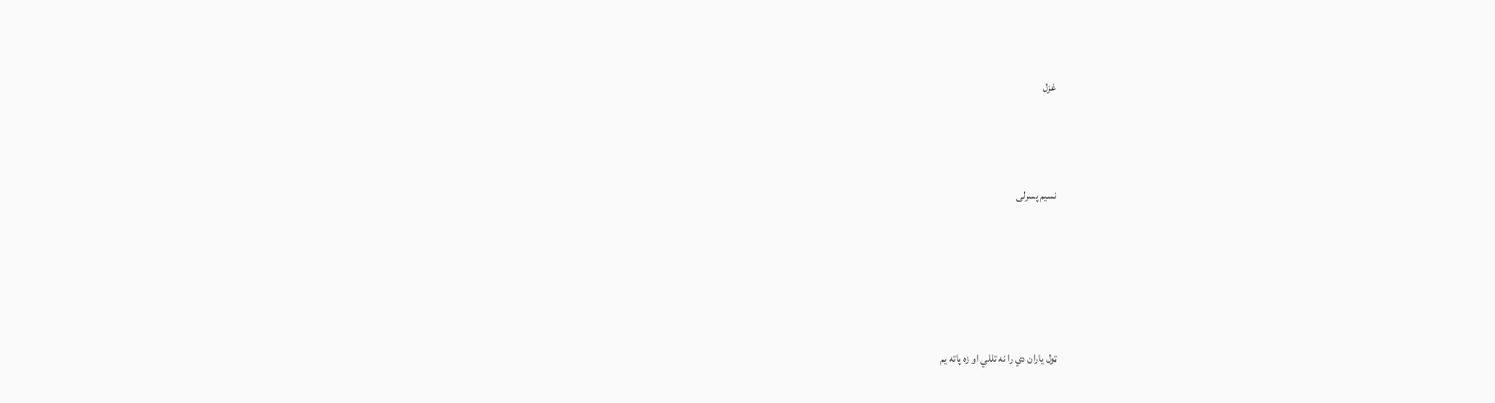غزل



نسيم پسرلی





ټول ياران دي را نه تللي او زه پاته يم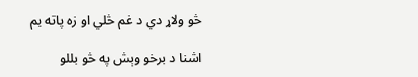څو ولاړ دي د غم څلي او زه پاته يم

اشنا د برخو وېش په څو بللو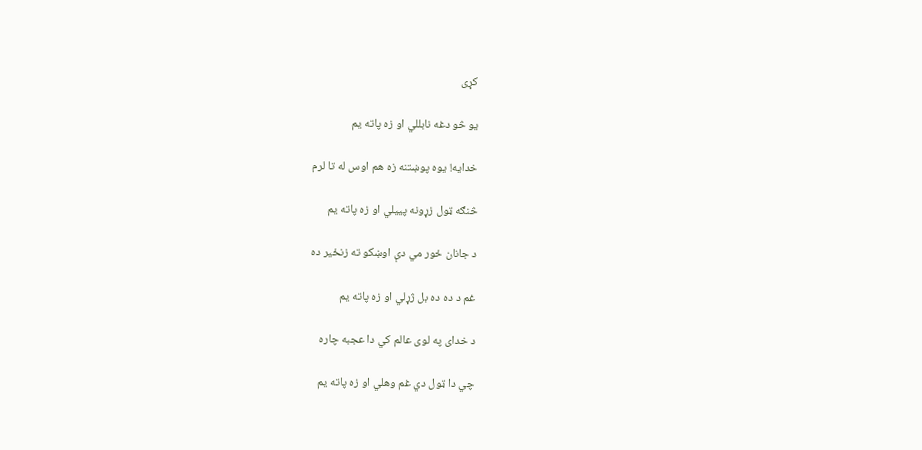کړی

يو څو دغه نابللي او زه پاته يم

خدايه! يوه پوښتنه زه هم اوس له تا لرم

څنګه ټول زړونه پييلي او زه پاته يم

د جانان ځور مي دې اوښکو ته زنځير ده

غم د ده ده بل ژړلي او زه پاته يم

د خدای په لوی عالم کي دا عجبه چاره

چي دا ټول دي غم وهلي او زه پاته يم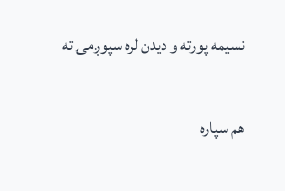نسيمه پورته و ديدن لره سپوږمۍ ته

هم سپاره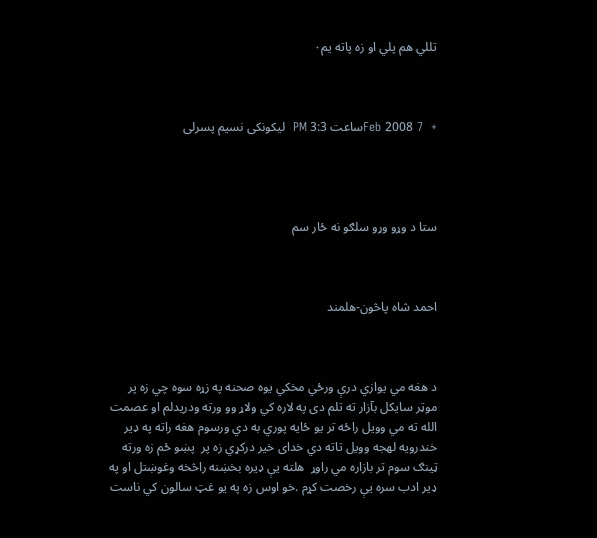تللي هم پلي او زه پاته يم٠



+  7 Feb 2008ساعت 3:3 PM  ليکونکی نسيم پسرلی




ستا د وړو وړو سلګو نه ځار سم



احمد شاه پاڅون-هلمند



د هغه مي يوازي درې ورځي مخکي يوه صحنه په زړه سوه چي زه پر موټر سايکل بآزار ته تلم دى په لاره کي ولاړ وو ورته ودريدلم او عصمت الله ته مي وويل راځه تر يو ځايه پوري به دي ورسوم هغه راته په ډير خندرويه لهجه وويل تاته دي خداى خير درکړي زه پر  پښو ځم زه ورته ټينګ سوم تر بازاره مي راوړ  هلته يې ډيره بخښنه راڅخه وغوښتل او په ډير ادب سره يې رخصت کړم .خو اوس زه په يو غټ سالون کي ناست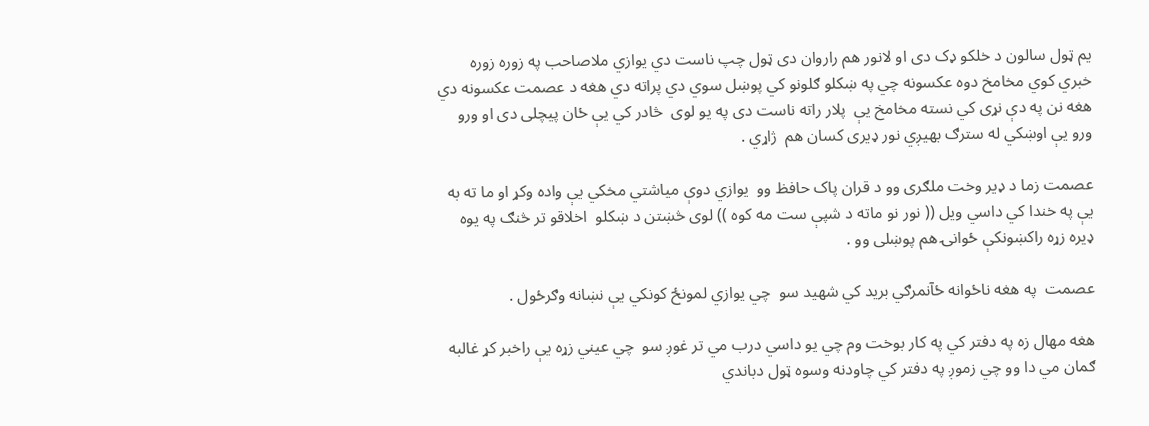يم ټول سالون د خلکو ډک دى او لانور هم راروان دى ټول چپ ناست دي يوازي ملاصاحب په زوره زوره خبري کوي مخامخ دوه عکسونه چي په ښکلو ګلونو کي پوښل سوي دي پراته دي هغه د عصمت عکسونه دي هغه نن په دې نړى کي نسته مخامخ يې  پلار راته ناست دى په يو لوى  څادر کي يې ځان پيچلى دى او ورو ورو يې اوښکي له سترګ بهيږي نور ډيرى کسان هم  ژاړي .

عصمت زما د ډير وخت ملګرى وو د قران پاک حافظ وو  يوازي دوې مياشتي مخکي يې واده وکړ او ما ته به يې په خندا کي داسي ويل (( نور نو ماته د شپې ست مه کوه )) لوى څښتن د ښکلو  اخلاقو تر څنګ په يوه  ډيره زړه راکښونکې ځوانۍ هم پوښلى وو .

عصمت  په هغه ناځوانه ځآنمرګي بريد کي شهيد سو  چي يوازي لمونځ کونکي يې نښانه وګرځول .

هغه مهال زه په دفتر کي په کار بوخت وم چي يو داسي درب مي تر غوږ سو  چي عيني زړه يې راخبر کړ غالبه ګمان مي دا وو چي زموږ په دفتر کي چاودنه وسوه ټول دباندي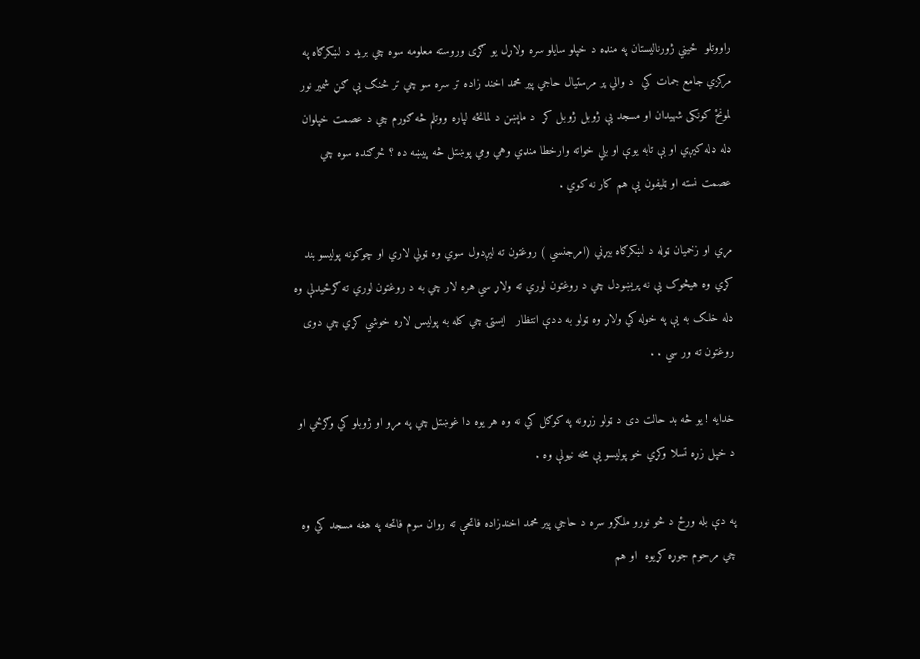راووتلو  ځيني ژورناليستان په منډه د خپلو سايلو سره ولاړل يو ګړى وروسته معلومه سوه چي بريد د لښکرګاه په مرکزي جامع جمات کي  د والي پر مرستيال حاجي پير محمد اخند زاده تر سره سو چي تر څنګ يې ګڼ شمير نور لمونځ کونکى شهيدان او مسجد يې ژوبل ژوبل کړ  د ماپښن د لمانځه لپاره ووتلم څه ګورم چي د عصمت خپلوان ډله ډله کيږي او بې تابه يوې او بلي خواته وارخطا منډي وهي ومي پوښتل څه پيښه ده ؟ څرګنده سوه چي عصمت نسته او ټليفون يې هم کار نه کوي .

مړي او زخميان ټوله د لښکرګاه بيړني (امرجنسي ) روغتون ته ليږدول سوي وه ټولي لاري او چوکونه پوليسو بند کړي وه هيڅوک يې نه پريښودل چي د روغتون لوري ته ولاړ سي هره لار چي به د روغتون لوري ته ګرځيدلې وه ډله خلک به يې په خوله کي ولاړ وه ټولو به ددې انتظار   ايستۍ چي کله به پوليس لاره خوشي کړي چي دوى روغتون ته ور سي . .

خدايه ! يو څه بد حالت دى د ټولو زړونه په کوګل کي نه وه هر يوه دا غوښتل چي په مړو او ژوبلو کي وګرځي او د خپل زړه تسلا وکړي خو پوليسو يې مخه نيولې وه .

په دې بله ورځ د څو نورو ملګرو سره د حاجي پير محمد اخندزاده فاتحې ته روان سوم فاتحه په هغه مسجد کي وه چي مرحوم جوړه کړيوه  او هم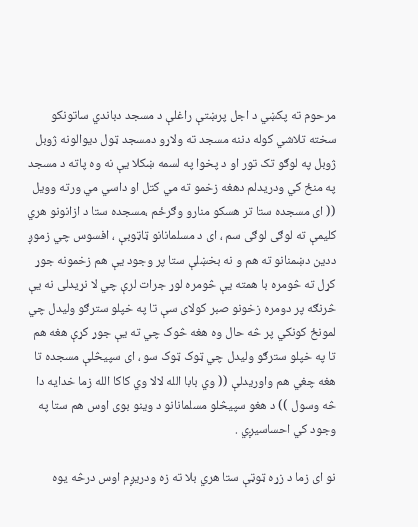مرحوم ته پکښي د اجل پرښتې راغلې د مسجد دباندي ساتونکو  سخته تلاشي کوله دننه مسجد ته ولاړو دمسجد ټول ديوالونه ژوبل ژوبل په لوګو تک تور او د پخوا په لسمه ښکلا يې نه وه پاته د مسجد په منځ کي ودريدلم دهغه زخمو ته مي کتل او داسي مي ورته وويل (( اى مسجده ستا تر هسکو منارو وګرځم ،مسجده ستا د ازانونو هري کليمې ته لوګى لوګى سم ، اى د مسلمانانو ټاټوبې ، افسوس چي زموږ ددين دښمنانو ته هم و نه بخښلې ستا پر وجود يې هم زخمونه جوړ کړل ته څومره با همته يې څومره لوړ جرات لرې چي لا نړيدلى نه يې څرنګه پر دومره زخونو صبر کولاى سې تا په خپلو سترګو وليدل چي لمونځ کونکي پر څه حال وه هغه څوک چي ته يې جوړ کړې هغه هم تا په خپلو سترګو وليدل چي ټوک ټوک سو ، اى سپيڅلې مسجده تا هغه چغي هم واوريدلې (( وي بابا الله لالا وي کاکا الله زما خدايه دا څه وسول )) د هغو سپيڅلو مسلمانانو د وينو بوى اوس هم ستا په وجود کي احساسيږي .

نو اى زما د زړه ټوټې ستا هري بلا ته زه ودريږم اوس درڅه يوه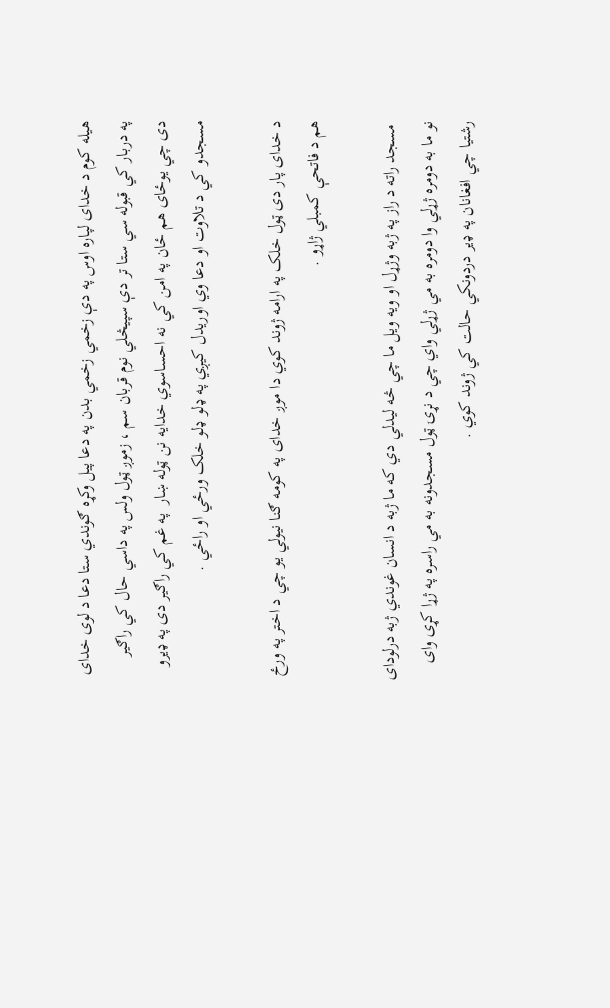هيله کوم د خداى لپاره اوس په دې زخمي زخمي بدن په دعا پيل وکړه ګوندي ستا دعا د لوى خداى په دربار کي قبوله سي ستا تر دې سپيڅلي نوم قربان سم ، زموږ ټول ولس په داسي حال کي راګير دى چي يوځاى هم ځان په امن کي نه احساسوي خدايه نن ټوله ښار  په غم کي راګير دى په ډيرو مسجدو کي د تلاوت او دعا وي اوريدل کيږي په ډلو ډلو خلک ورځي او راځي .

د خداى پار دى ټول خلک په ارامه ژوند کوي دا موږ خداى په کومه ګنا نيولي يو چي د اختر په ورځ هم د فاتحې کمبلي ژاړو .

 مسجد راته د راز په ژبه وژړل او ويه ويل ما چي څه ليدلي دي که ما ژبه د انسان غوندي ژبه درلوداى نو ما به دومره ژړلي وا دومره به مي ژړلي واي چي د نړۍ ټول مسجدونه به مي راسره په ژړا کړى واى رشتيا چي افغانان په ډير دردونکي حالت کي ژوند کوي .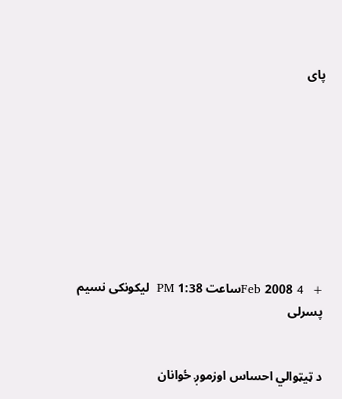پاى









+  4 Feb 2008ساعت 1:38 PM  ليکونکی نسيم پسرلی


د ټيټوالي احساس اوزموږ ځوانان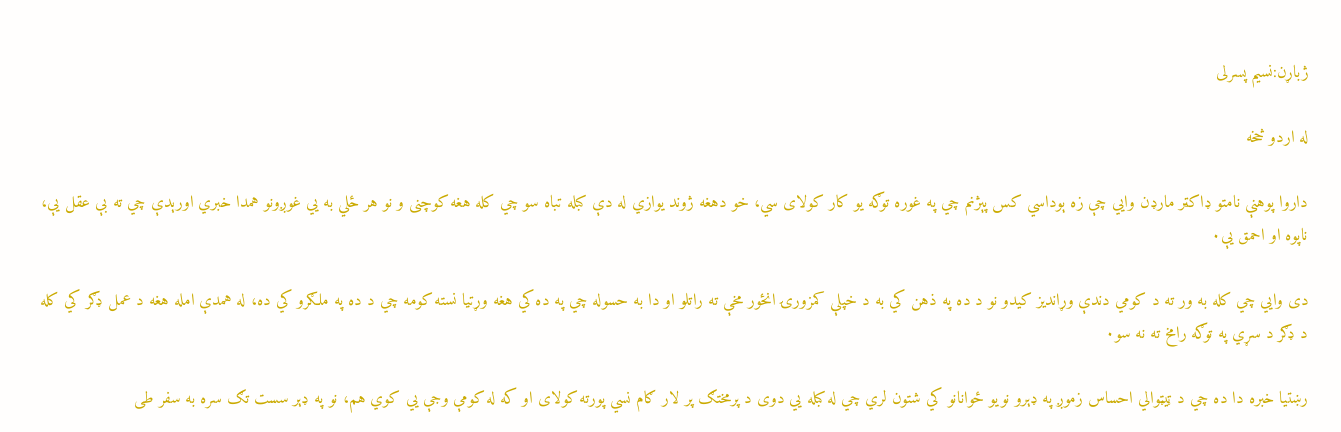ژباړن:نسيم پسرلی

له اردو څخه

داروا پوهنې نامتو ډاکټر مارډن وایي چې زه ېوداسي کس پېژنم چي په غوره توګه يو کار کولای سي، خو دهغه ژوند يوازي له دې کبله تباه سو چي کله هغه کوچنی و نو هر ځلي به يي غوږونو همدا خبري اورېدې چي ته بې عقل يې، ناپوه او احمق يې٠

دی وايي چي کله به ور ته د کومي دندې وړانديز کيدو نو د ده په ذهن کي به د خپلې کمزورۍ انځور مخې ته راتلو او دا به حسوله چي په ده کي هغه وړتيا نسته کومه چي د ده په ملګرو کي ده، له همدې امله هغه د عمل ډګر کي کله د ډګر د سړي په توګه رامخ ته نه سو٠

رښتيا خبره دا ده چي د ټيټوالي احساس زموږ په ډېرو نويو ځوانانو کي شتون لري چي له کبله يي دوی د پرمختګ پر لار ګام نسي پورته کولای او که له کومې وجې يي کوي هم، نو په ډېر سست تګ سره به سفر طی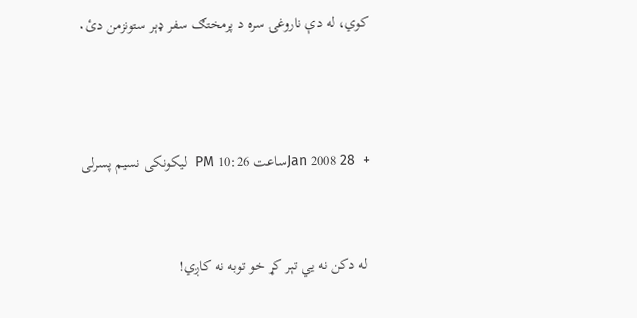کوي، له دې ناروغۍ سره د پرمختګ سفر ډېر ستونزمن دئ٠



+  28 Jan 2008ساعت 10:26 PM  ليکونکی نسيم پسرلی


 له دکن نه يي تېر کړ خو توبه نه کاږي!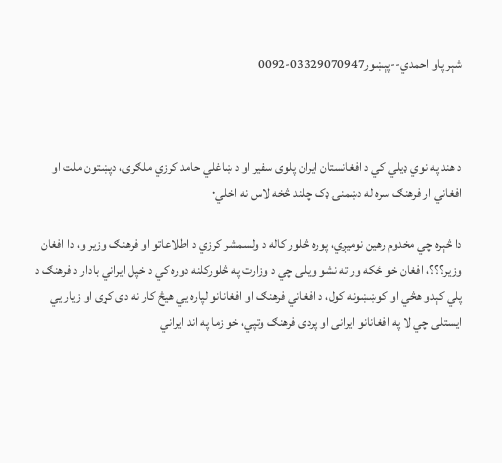شېر پاو احمدي--پېښور03329070947-0092



د هند په نوي ډيلي کي د افغانستان ايران پلوی سفير او د ښاغلي حامد کرزي ملګری، دپښتون ملت او افغاني ار فرهنګ سره له دښمنۍ ډک چلند څخه لاس نه اخلي٠

دا څېره چي مخدوم رهين نوميږي، پوره څلور کاله د ولسمشر کرزي د اطلاعاتو او فرهنګ وزير و، دا افغان وزير؟؟؟، افغان خو ځکه ور ته نشو ويلی چي د وزارت په څلورکلنه دوره کي د خپل ايراني بادار د فرهنګ د پلي کېدو هڅي او کوښښونه کول، د افغاني فرهنګ او افغانانو لپاره يي هيڅ کار نه دی کړی او زيار يي ايستلی چي لا په افغانانو ايرانی او پردی فرهنګ وتپي، خو زما په اند ايراني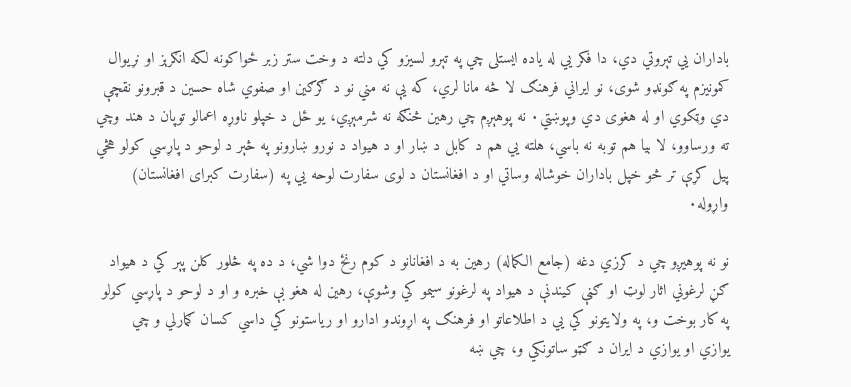باداران يي تېروتي دي، دا فکر يي له ياده ايستلی چي په تېرو لسيزو کي دلته د وخت ستر زبر ځواکونه لکه انګرېز او نړيوال کمونيزم په ګونډو شوی، نو ايراني فرهنګ لا څه مانا لري، که يې نه مني نو د ګرګين او صفوي شاه حسين د قبرونو نقچې دي وټکوي او له هغوی دي وپوښتي٠ نه پوهېږم چي رهين څنګه نه شرمېږي، يو ځل د خپلو ناوړه اعمالو توپان د هند وچي ته ورساوو، لا بيا هم توبه نه باسي، هلته يي هم د کابل د ښار او د هيواد د نورو ښارونو په څېر د لوحو د پاړسي کولو هڅي پيل کړې تر څو خپل باداران خوشاله وساتي او د افغانستان د لوی سفارت لوحه يي په (سفارت کبرای افغانستان) واړوله٠

نو نه پوهيږو چي د کرزي دغه (جامع الکماله) رهين به د افغانانو د کوم رنځ دوا شي، د ده په څلور کلن پېر کي د هيواد ګڼ لرغوني اثار لوټ او ګڼې کيندنې د هيواد په لرغونو سيمو کي وشوې، رهين له هغو بې خبره و او د لوحو د پاړسي کولو په کار بوخت و، په ولايتونو کي يي د اطلاعاتو او فرهنګ په اړوندو ادارو او رياستونو کي داسي کسان ګمارلي و چي يوازي او يوازي د ايران د ګټو ساتونکي و، چي ښه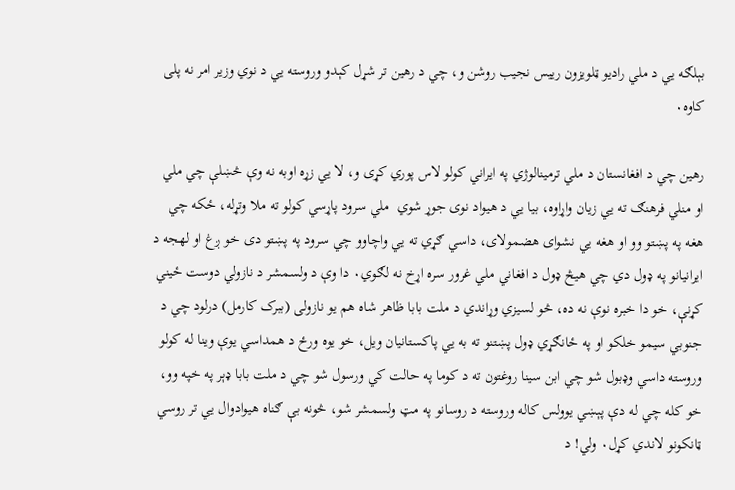بېلګه يي د ملي راديو ټلويزون رييس نجيب روشن و، چي د رهين تر شړل کېدو وروسته يي د نوي وزير امر نه پلی کاوه٠

رهين چي د افغانستان د ملي ترمينالوژي په ايراني کولو لاس پوري کړی و، لا يي زړه اوبه نه وې څښلې چي ملي او منلي فرهنګ ته يي زيان واړاوه، بيا يي د هيواد نوی جوړ شوي  ملي سرود پاړسي کولو ته ملا وتړله، ځکه چي هغه په پښتو وو او هغه يي نشوای هضمولای، داسي ګړي ته يي واچاوو چي سرود په پښتو دی خو ږغ او لهجه د ايرانيانو په ډول دي چي هيڅ ډول د افغاني ملي غرور سره اړخ نه لګوي٠ دا وې د ولسمشر د نازولي دوست ځيني کړنې، خو دا خبره نوې نه ده، څو لسيزي وړاندي د ملت بابا ظاهر شاه هم يو نازولی (ببرک کارمل) درلود چي د جنوبي سيمو خلکو او په ځانګړي ډول پښتنو ته به يي پاکستانيان ويل، خو يوه ورځ د همداسي يوې وينا له کولو وروسته داسي وډبول شو چي ابن سينا روغتون ته د کوما په حالت کي ورسول شو چي د ملت بابا ډېر په خپه وو، خو کله چي له دې پېښي يوولس کاله وروسته د روسانو په مټ ولسمشر شو، څونه بې ګناه هيوادوال يي تر روسي ټانکونو لاندي کړل٠ ولي! د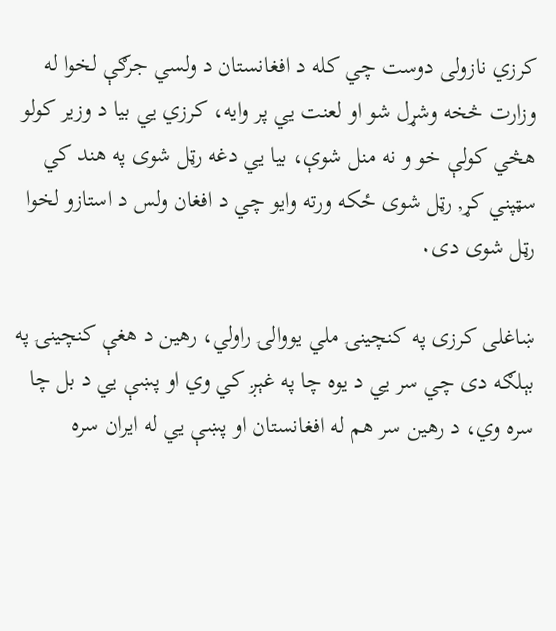کرزي نازولی دوست چي کله د افغانستان د ولسي جرګې لخوا له وزارت څخه وشړل شو او لعنت يي پر وايه، کرزي يي بيا د وزير کولو هڅي کولې خو و نه منل شوې، بيا يي دغه رټل شوی په هند کي سټپني کړ, رټل شوی ځکه ورته وايو چي د افغان ولس د استازو لخوا رټل شوی دی٠

ښاغلی کرزی په کنچينۍ ملي يووالۍ راولي، رهين د هغې کنچينۍ په بېلګه دی چي سر يي د يوه چا په غېږ کي وي او پښې يي د بل چا سره وي، د رهين سر هم له افغانستان او پښې يي له ايران سره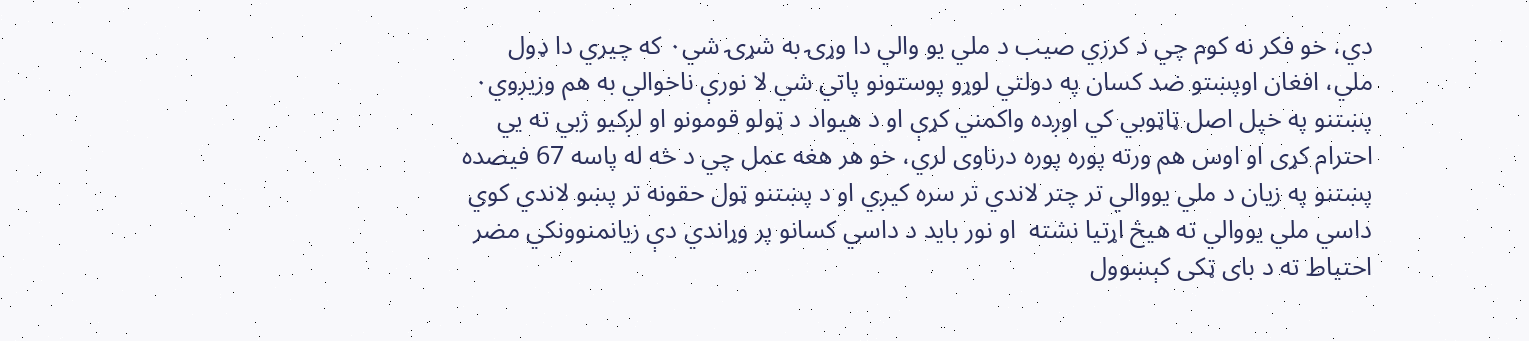دي، خو فکر نه کوم چي د کرزي صيب د ملي يو والي دا وړۍ به شړۍ شي٠ که چيري دا ډول ملي، افغان اوپښتو ضد کسان په دولتي لوړو پوستونو پاتي شي لا نورې ناخوالي به هم وزيږوي٠ پښتنو په خپل اصل ټاټوبي کي اوږده واکمني کړې او د هيواد د ټولو قومونو او لږکيو ژبي ته يي احترام کړی او اوس هم ورته پوره پوره درناوی لري، خو هر هغه عمل چي د څه له پاسه 67 فيصده پښتنو په زيان د ملي يووالي تر چتر لاندي تر سره کيږي او د پښتنو ټول حقونه تر پښو لاندي کوي داسي ملي يووالي ته هيڅ اړتيا نشته  او نور بايد د داسي کسانو پر وړاندي دې زيانمنوونکي مضر احتياط ته د بای ټکی کېښوول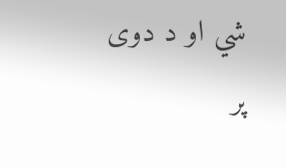شي او د دوی پر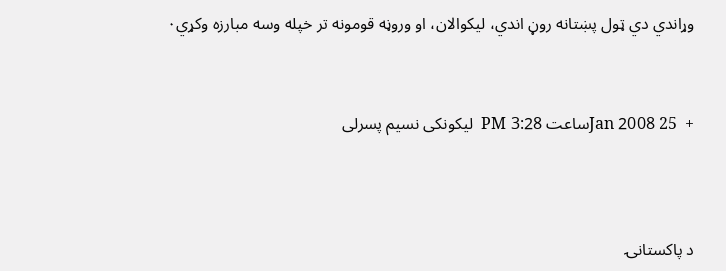وړاندي دي ټول پښتانه روڼ اندي، ليکوالان، او وروڼه قومونه تر خپله وسه مبارزه وکړي٠



+  25 Jan 2008ساعت 3:28 PM  ليکونکی نسيم پسرلی




د پاکستانۍ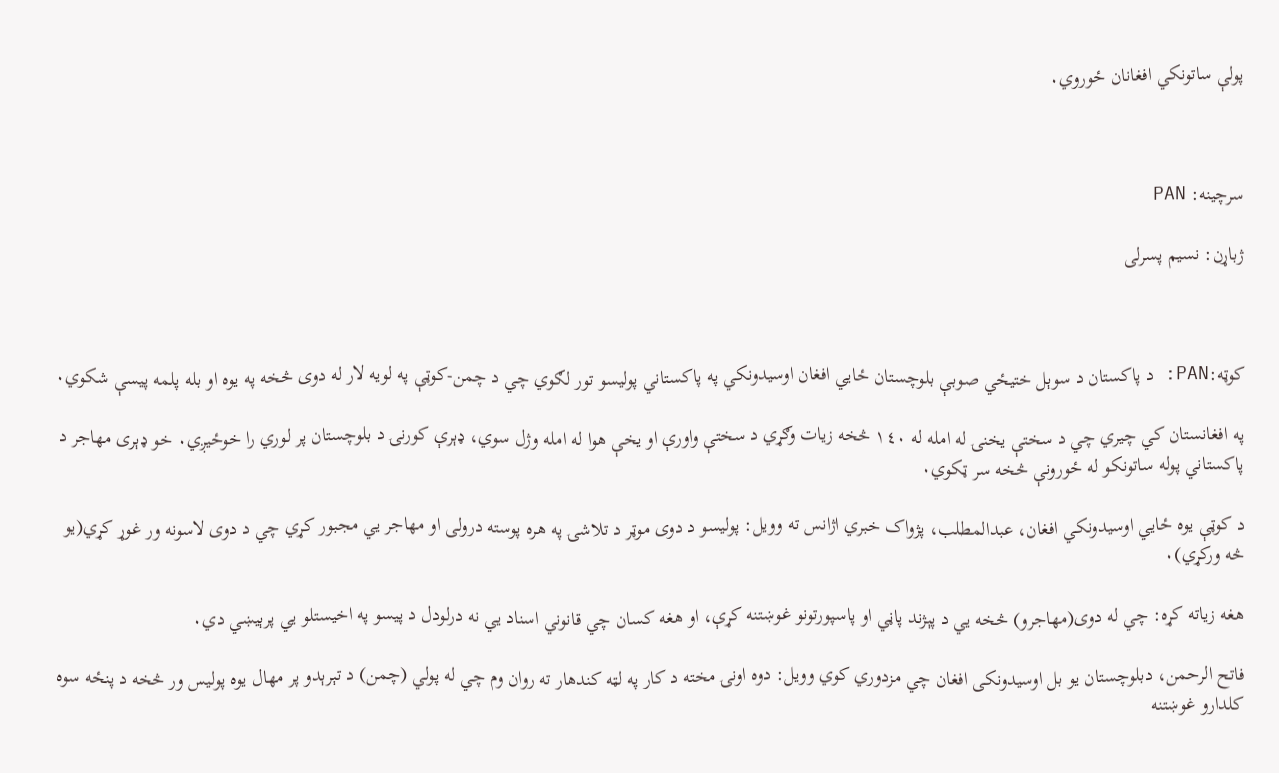پولې ساتونکي افغانان ځوروي٠



سرچينه: PAN

ژباړن: نسيم پسرلی



کوټه:PAN: د پاکستان د سوېل ختيځي صوبې بلوچستان ځايي افغان اوسيدونکي په پاکستاني پوليسو تور لګوي چي د چمن-کوټې په لويه لار له دوی څخه په يوه او بله پلمه پيسې شکوي٠

په افغانستان کي چيري چي د سختې يخنۍ له امله له ١٤٠ څخه زيات وګړي د سختې واورې او يخې هوا له امله وژل سوي، ډېرې کورنۍ د بلوچستان پر لوري را خوځيږي٠ خو ډېری مهاجر د پاکستاني پوله ساتونکو له ځورونې څخه سر ټکوي٠

د کوټې يوه ځايي اوسيدونکي افغان، عبدالمطلب، پژواک خبري اژانس ته وويل: پوليسو د دوی موټر د تلاشۍ په هره پوسته درولی او مهاجر يي مجبور کړي چي د دوی لاسونه ور غوړ کړي(يو څه ورکړي)٠

هغه زياته کړه: چي له دوی(مهاجرو) څخه يي د پېژند پاڼي او پاسپورتونو غوښتنه کړې، او هغه کسان چي قانوني اسناد يي نه درلودل د پيسو په اخيستلو يي پرېيښي دي٠

فاتح الرحمن، دبلوچستان يو بل اوسيدونکی افغان چي مزدوري کوي وويل: دوه اونۍ مخته د کار په لټه کندهار ته روان وم چي له پولي (چمن) د تېرېدو پر مهال يوه پوليس ور څخه د پنځه سوه کلدارو غوښتنه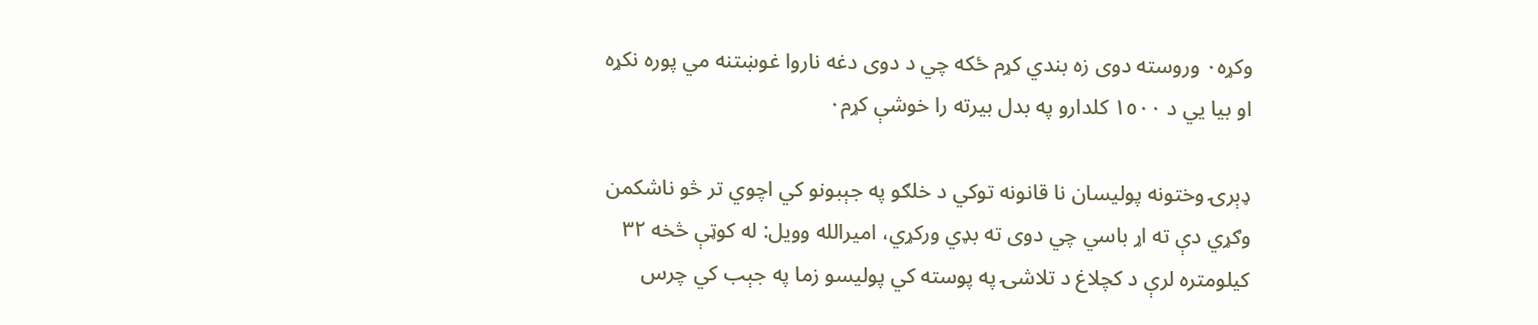وکړه٠ وروسته دوی زه بندي کړم ځکه چي د دوی دغه ناروا غوښتنه مي پوره نکړه او بيا يي د ١٥٠٠ کلدارو په بدل بيرته را خوشې کړم٠

ډېرۍ وختونه پوليسان نا قانونه توکي د خلګو په جېبونو کي اچوي تر څو ناشکمن وګړي دې ته اړ باسي چي دوی ته بډي ورکړي، اميرالله وويل: له کوټې څخه ٣٢ کيلومتره لرې د کچلاغ د تلاشۍ په پوسته کي پوليسو زما په جېب کي چرس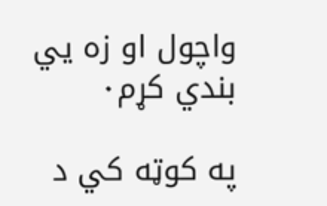واچول او زه يي بندي کړم٠

په کوټه کي د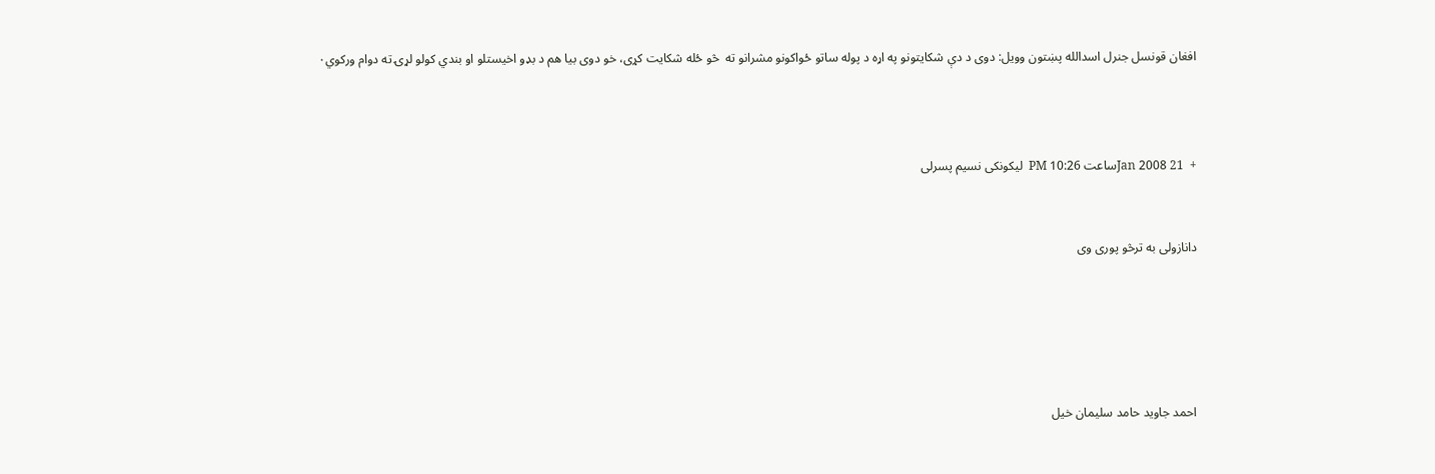افغان قونسل جنرل اسدالله پښتون وويل: دوی د دې شکايتونو په اړه د پوله ساتو ځواکونو مشرانو ته  څو ځله شکايت کړی، خو دوی بيا هم د بډو اخيستلو او بندي کولو لړۍ ته دوام ورکوي٠



+  21 Jan 2008ساعت 10:26 PM  ليکونکی نسيم پسرلی


دانازولی به ترڅو پوری وی





احمد جاوید حامد سلیمان خیل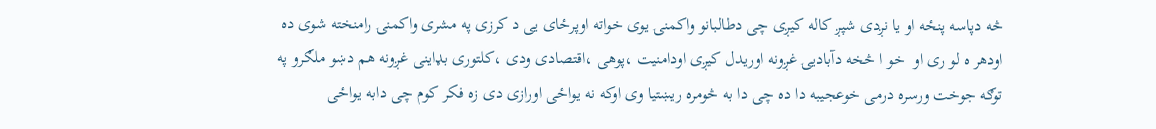څه دپاسه پنځه او یا نږدی شپږ کاله کیږی چی دطالبانو واکمنۍ یوی خواته اوپرځای یی د کرزی په مشری واکمنۍ رامنخته شوی ده اودهر ه لو ری او  خو ا څخه دآبادیۍ غږونه اوریدل کیږی اودامنیت ،پوهی ،اقتصادی ودی ،کلتوری بډاینی غږونه هم دښو ملګرو په توګه جوخت ورسره درمی خوعجیبه دا ده چی دا به څومره ریښتیا وی اوکه نه یواځی اورازی دی زه فکر کوم چی دابه یواځی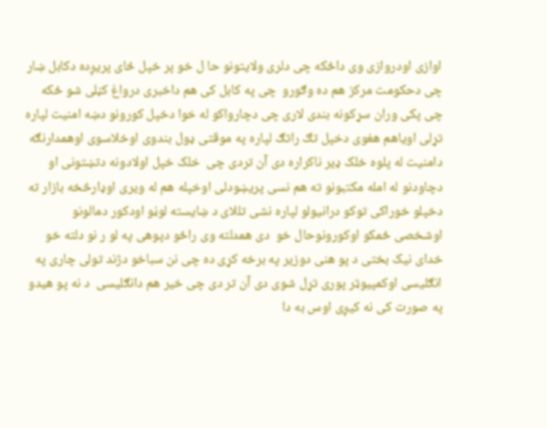اوازی اودروازی وی داځکه چی دلری ولایتونو حا ل خو پر خپل ځای پریږده دکابل ښار چی دحکومت مرکز هم ده وګورو  چی په کابل کی هم داخبری درواغ کڼلی شو ځکه چی پکی وران سړکونه بندی لاری چی دچارواکو له خوا دخپل کورونو دښه امنیت لپاره تړلی اویاهم هغوی دخپل تګ راتګ لپاره په موقتی ډول بندوی اوخلاسوی اوهمدارنګه دامنیت له پلوه خلک ډیر ناکراره دی آن تردی چی  خلک خپل اولادونه دتښتونی او دچاودنو له امله مکتبونو ته هم نسی پریښودلی اوخپله هم له ویری اوډارڅخه بازار ته دخپلو خوراکی توکو درانیولو لپاره نشی تللای د ښایسته لوڼو اودکور دمالونو اوشخصی ځمکو اوکورونوحال خو  دی همدلته وی راځو دپوهی په لو ر نو دلته خو خدای نیک بختی د پو هنی دوزیر په برخه کړی ده چی نن سباخو دژند تولی چاری په انګلیسی اوکمپیوټر پوری تړل شوی دی آن تر دی چی خیر هم دانګلیسی  د نه پو هیدو په صورت کی نه کیږی اوس به دا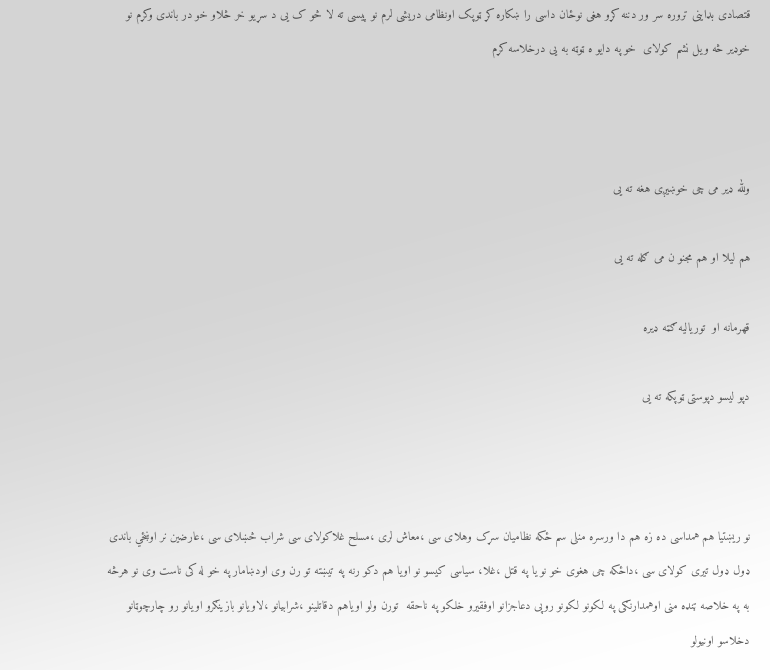قتصادی بډاینی تروره سر ور دننه کړو هغی نوځان داسی را ښکاره کړ ټوپک اونظامی دریشی لرم نو پیسی ته لا څو ک یی د سړیو خر څلاو خو در باندی وکړم نو خوډیر څه ویل نشم کولای  خو په دایو ه ټوټه به یی درخلاسه کړم



ولله ډیر می چی خوښیږی هغه ته یی

هم لیلا او هم مجنو ن می ګله ته یی

قهرمانه او  توریالیه ګټه ډیره

دپو لیسو دپوستی ټوپکه ته یی



نو ریښتیا هم همداسی ده زه هم دا ورسره منلی سم ځکه نظامیان سړک وهلای سی ،معاش لری ،مسلح غلاکولای سی شراب څښلای سی ،عارضین نر اوښځي باندی ډول ډول تیری کولای سی ،داځکه چی هغوی خو نو یا په قتل ،غلا، سیاسی کیسو نو اویا هم دکو رنه په تیښته تو رن وی اودښامار په خو له کی ناست وی نو هرڅه به په خلاصه ټنډه منی اوهمدارنګی په لکونو لکونو روپی دعاجزانو اوفقیرو خلکو په ناحقه  تورن ولو اویاهم دقاتلینو ،شرابیانو ،لاویانو بازینګرو اویانو رو چارچوټانو دخلاسو اونیولو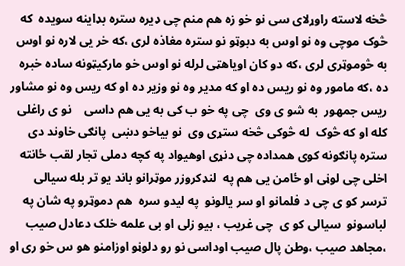څخه لاسته راوړلای سی نو خو زه هم منم چی ډیره ستره بډاینه سویده  که څوک موچی وه نو اوس به دبوټو نو ستره مغاذه لری ،که خر یی لاره نو اوس به څوموټری لری ،که دو کان اویاهټی لرله نو اوس خو مارکیټونه ساده خبره ده ،که مامور وه نو ریس ده او که مدیر وه نو وزیر ده او که ریس وه نو مشاور ریس جمهور  به شو ی وی  چی په خو ب کی به یی هم داسی    نو ی راغلی کله او که څوک  له څوکی څخه ستړی وی  نو بیاخو دښی  پانګی خاوند دی ستره پانګونه کوی همداده چی دنړی اوهیواد په کچه دملی تجار لقب ځانته اخلی چی لوڼی او ځامن یی هم په  لنډکروزر موټرانو باند یو تر بله سیالی ترسر کو ی چی د فلمانو او سر یالونو  په لیدو سره  هم دموټرو په شان په لباسونو  سیالی کو ی  چی غریب ، بیو زلی او بی علمه خلک دعادل صیب ،مجاهد صیب ،وطن پال صیب اوداسی نو رو دلوڼو اوزامنو هو س خو ری او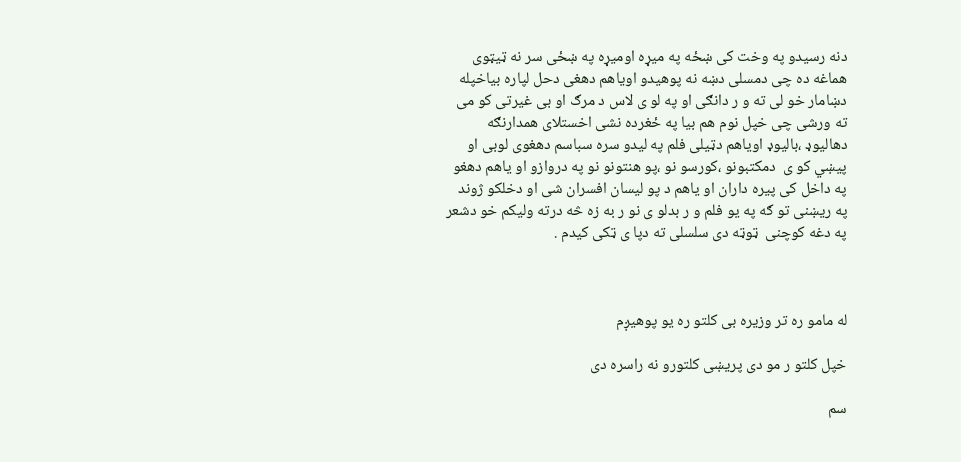دنه رسیدو په وخت کی ښځه په میړه اومیړه په ښځی سر نه ټیټوی   هماغه ده چی دمسلی دښه نه پوهیدو اویاهم دهغی دحل لپاره بیاخپله دښامار خو لی ته و ر دانګی او په لو ی لاس د مرګ او بی غیرتی کو می ته ورشی چی خپل نوم هم بیا په ځغرده نشی اخستلای همدارنګه دهالیوډ ،بالیوډ اویاهم دټیلی فلم په لیدو سره سباسم دهغوی لوبی او پیښي کو ی  دمکتبونو ،کورسو نو ،پو هنتونو نو په دروازو او یاهم دهغو په داخل کی پیره داران او یاهم د پو لیسان افسران شی او دخلکو ژوند په ریښنی تو ګه په یو فلم و ر بدلو ی نو ر به زه څه درته ولیکم خو دشعر په دغه کوچنی  ټوټه دی سلسلی ته دپا ی ټکی کیدم .



له مامو ره تر وزیره بی کلتو ره یو پوهیږم

خپل کلتو ر مو دی پریښی کلتورو نه راسره دی

سم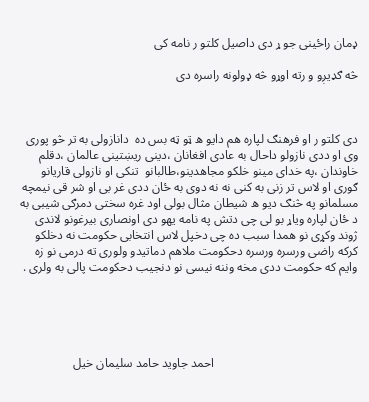ډمان راځینی جو ړ دی داصیل کلتو ر نامه کی

څه ګډیږو و رته اوړو څه ډولونه راسره دی



دی کلتو ر او فرهنګ لپاره هم دایو ه ټو ټه بس ده  دانازولی به تر څو پوری وی او ددی نازولو داحال به عادی افغانان ،دینی ریښتینی عالمان ،دقلم خاوندان ،په خدای مینو خلکو مجاهدینو،طالبانو  تنکی او نازولی قاریانو ګوری او لاس تر زنی به کنی نه نه دوی به ځان ددی غر بی او شر قی نیمچه مسلمانو په څنګ دیو ه شیطان مثال بولی اود غره سختی دمرګی شیبی به د ځان لپاره ویاړ بو لی چی دتش په نامه یهو دی اونصاری بیرغونو لاندی ژوند وکړی نو همدا سبب ده چی دخپل لاس انتخابی حکومت نه دخلکو کرکه راضی ورسره ورسره دحکومت ملاهم دماتیدو ولوری ته درمی نو زه وایم که حکومت ددی مخه وننه نیسی نو دنجیب دحکومت پالی به ولری .





                                              احمد جاوید حامد سلیمان خیل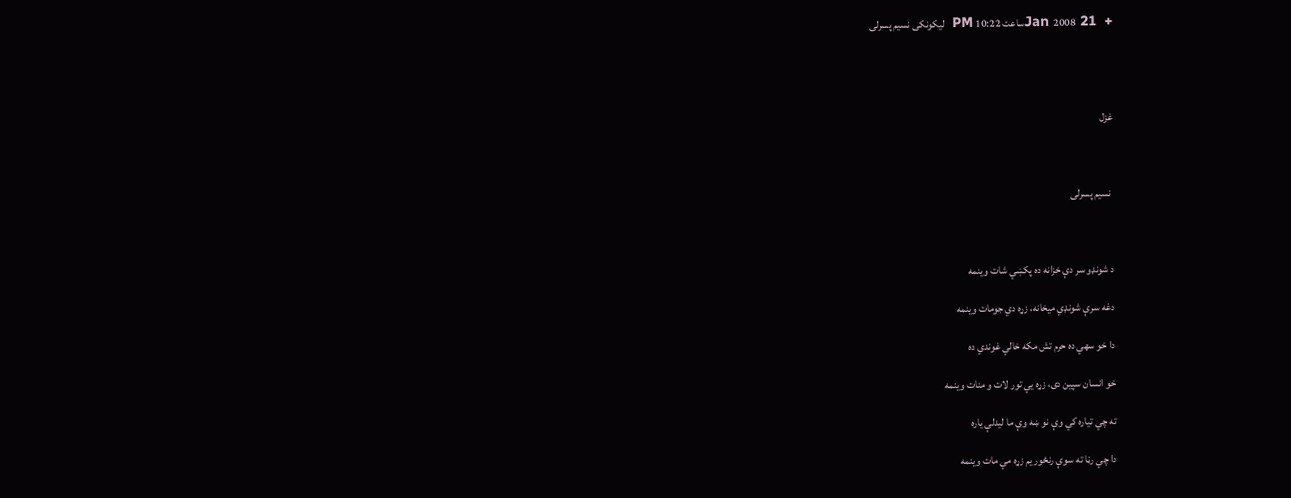+  21 Jan 2008ساعت 10:22 PM  ليکونکی نسيم پسرلی




غزل



 نسيم پسرلى



د شونډو سر دې خزانه ده پکښي شات وينمه

دغه سرې شونډي ميخانه، زړه دي جومات وينمه

دا خو سهي ده حرم تش مکه خالي غوندي ده

خو انسان سپين دی، زړه يي تور لات و منات وينمه

ته چي تياره کي وې نو ښه وې ما ليدلې ياره

دا چي رڼا ته سوې رنځور يم زړه مي مات وينمه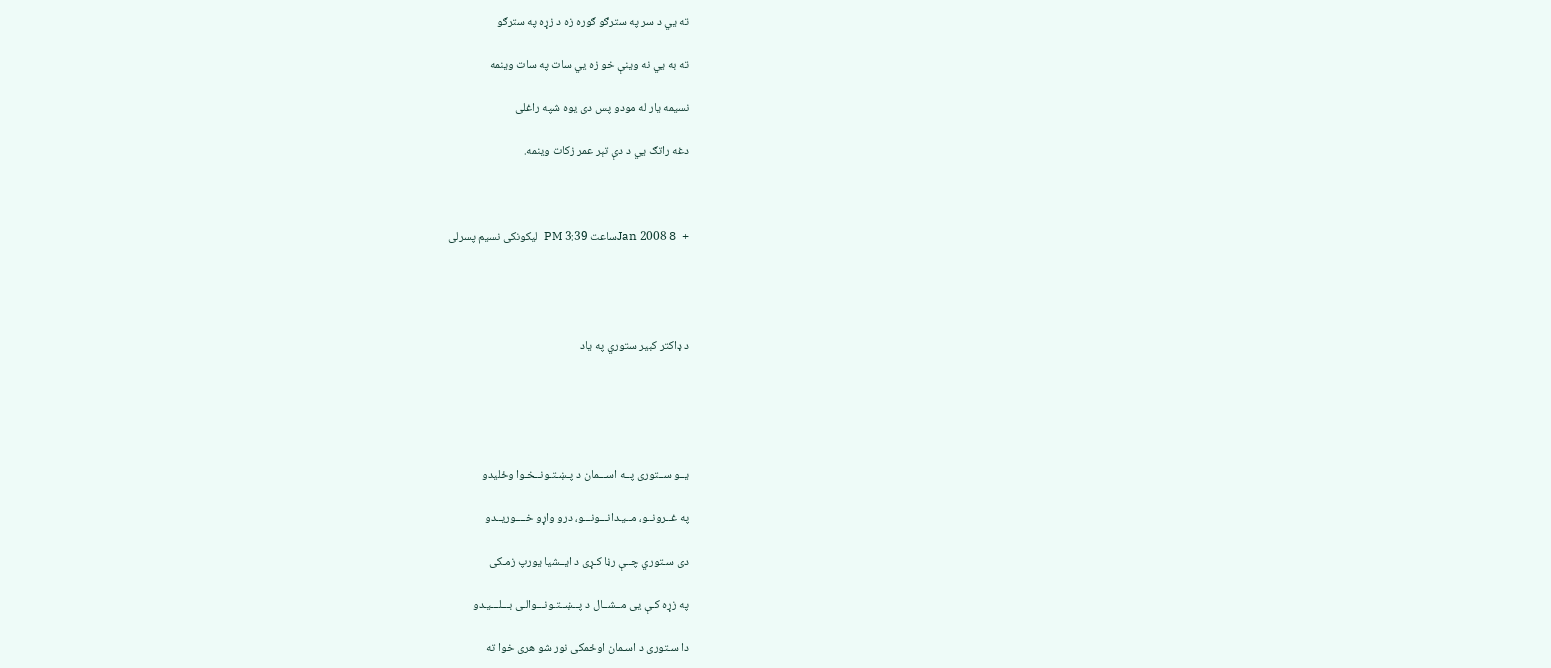ته يي د سر په سترګو ګوره زه د زړه په سترګو

ته به يي نه وينې خو زه يي سات په سات وينمه

نسيمه يار له مودو پس دی يوه شپه راغلی

دغه راتګ يي د دې تېر عمر زکات وينمه.



+  8 Jan 2008ساعت 3:39 PM  ليکونکی نسيم پسرلی




د ډاکتر کبير ستوري په ياد





یــو ســتوری پــه اســـمان د پـښـتـونــخـوا وځلیدو

په غــرونــو، مــیـدانـــونـــو، درو واړو خــــوریــدو

دی سـتوري چــې رڼا کـړی د ایــشیا یورپ زمـکی

په زړه کـې یی مــشــال د پــښــتـونـــوالـی بـــلـــیـدو

دا سـتوری د اسـمان اوځمکی نور شو هری خوا ته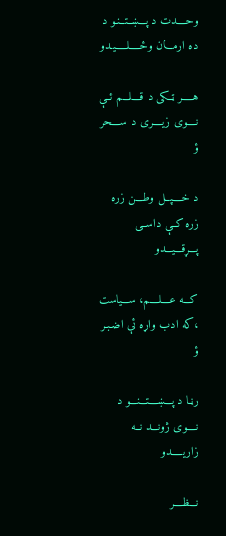وحــــدت د پـــښــتــنـو د ده ارمـــان وځـــــلـــــیـدو

هـــــر ټــکی د قــــلـــم ئــې نــــوی زیــــری د ســــحر ؤ

د خــــپــل وطـــن زره زره کــې داســی پـــړقـــیـــدو

کـــه عــــلــــم، ســـیاست ،که ادب واړه ئې اضـبـر ؤ

رڼـا د پـــښــــتـــنـــو د نــــوی ژونـــد نــه زاریـــــدو

نـــظــــر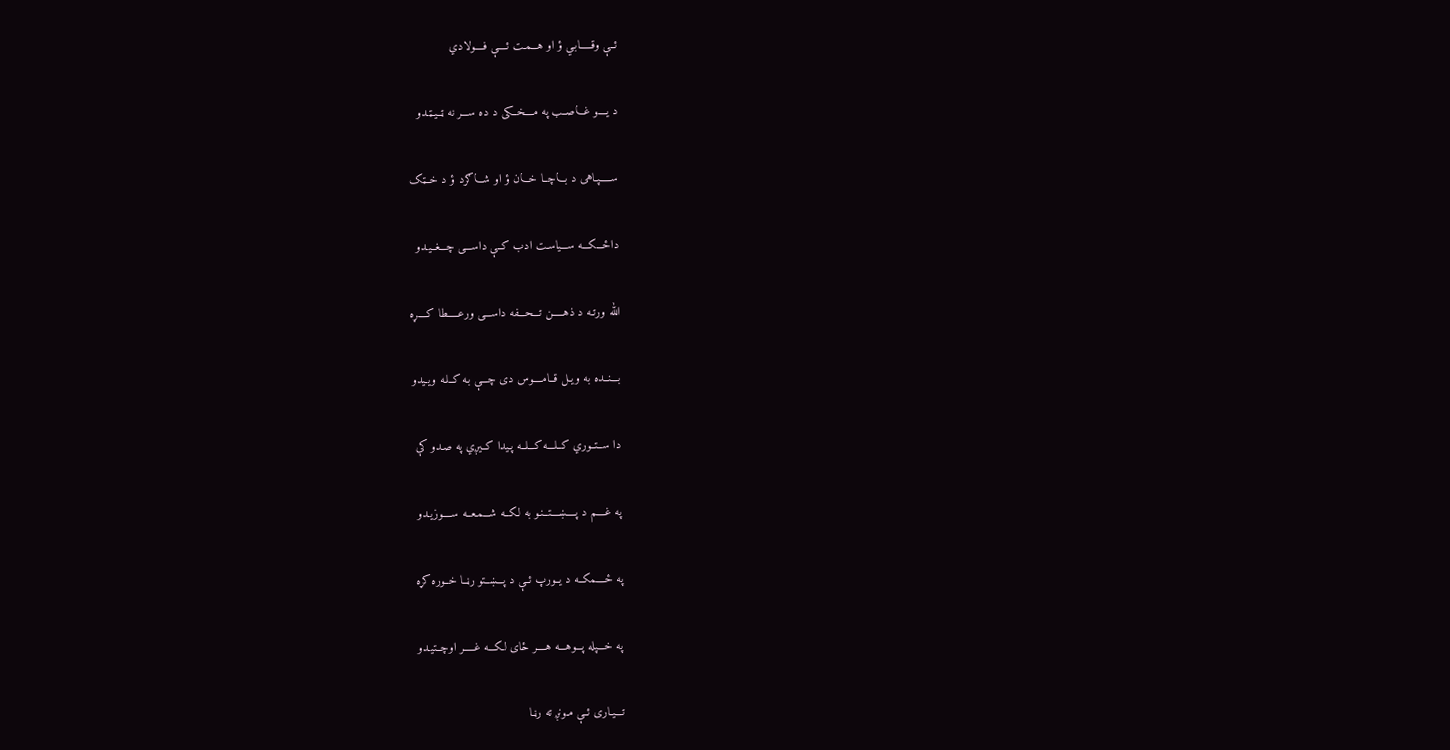ئــې وقـــــابـي ؤ او هـــمـت ئــــې فــــولادي

د یــــو غـــاصــب په مــــخــکی د ده ســـر نه ټــیـټـدو

ســـــپـاهی د بـــاچــا خـــان ؤ او شـــاګرد ؤ د خــټک

داځـــکـــه ســـیاسـت ادب کــې داســـی چـــغــیـدو

الله ورتـه د ذهـــــن تـــحـــفه داســـی ورعـــــطا کــــړه

بـــنــده به ویـل قــامــــوس دی چـــې بـه کــلـه ویـیدو

دا ســتــوري کــلـــه کـــلــه پـیدا کــیږي په صـدو کې

په غــــم د پــــښــــتــنـو به لکــه شـــمـعــه ســــوزیـدو

په ځــــمکــه د یــورپ ئــې د پـــښــتو رڼــا خــوره کړه

په خـــپله پـــوهـــه هــــر ځای لـکـــه غـــــر اوچــتیـدو

تـــیـاری ئــې مـونږ ته رڼـا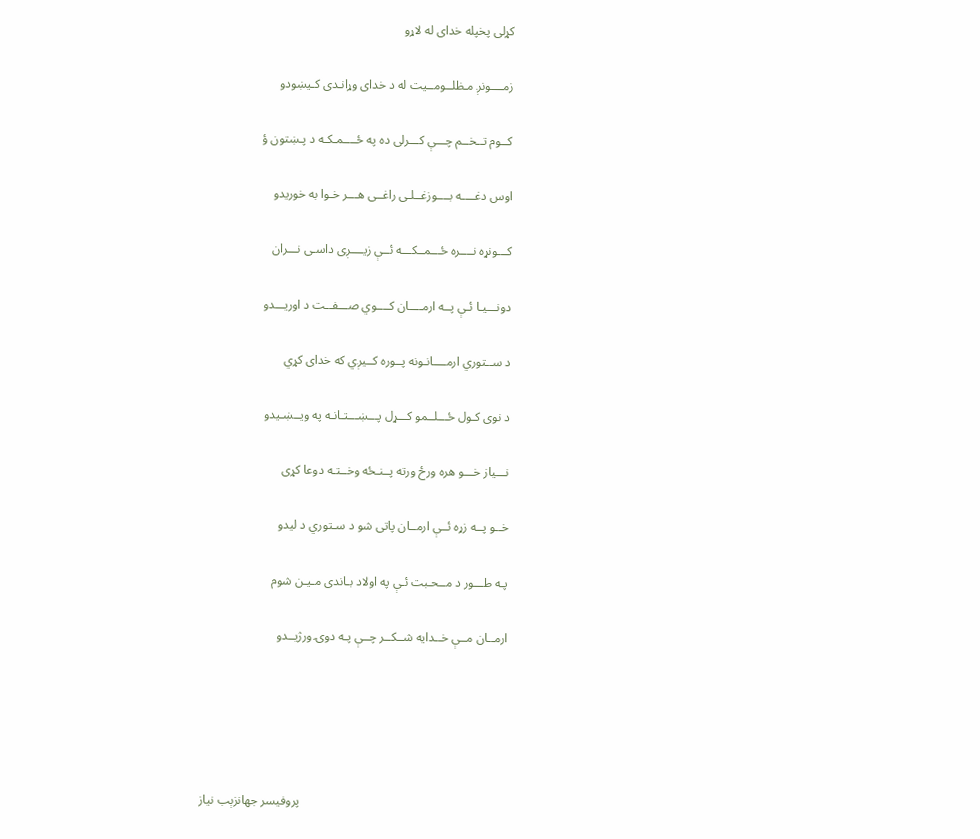کړلی پخپله خدای له لاړو

زمــــونږ مـظلــومــیت له د خدای وړانـدی کـیښودو

کــوم تــخــم چـــې کـــرلی ده په ځــــمـکـه د پـښتون ؤ

اوس دغــــه بــــوزغــلـی راغــی هـــر خـوا به خوریدو

کـــونړه نــــره ځـــمــکـــه ئــې زیــــږی داسـی نـــران

دونـــیـا ئـې پــه ارمــــان کــــوي صـــفــت د اوریـــدو

د ســتوري ارمــــانـونه پــوره کــیږي که خدای کړي

د نوی کـول ځـــلــمو کـــړل پـــښـــتـانـه په ویــښـیدو

نـــیاز خـــو هره ورځ ورته پــنـځه وخــتـه دوعا کړی

خــو پــه زړه ئــې ارمــان پاتی شو د سـتوري د لیدو

پـه طـــور د مــحـبت ئـې په اولاد بـاندی مـیـن شوم

ارمــان مــې خــدایه شــکــر چــې پـه دوۍ ورژیــدو





                                                                  پروفيسر جهانزېب نياز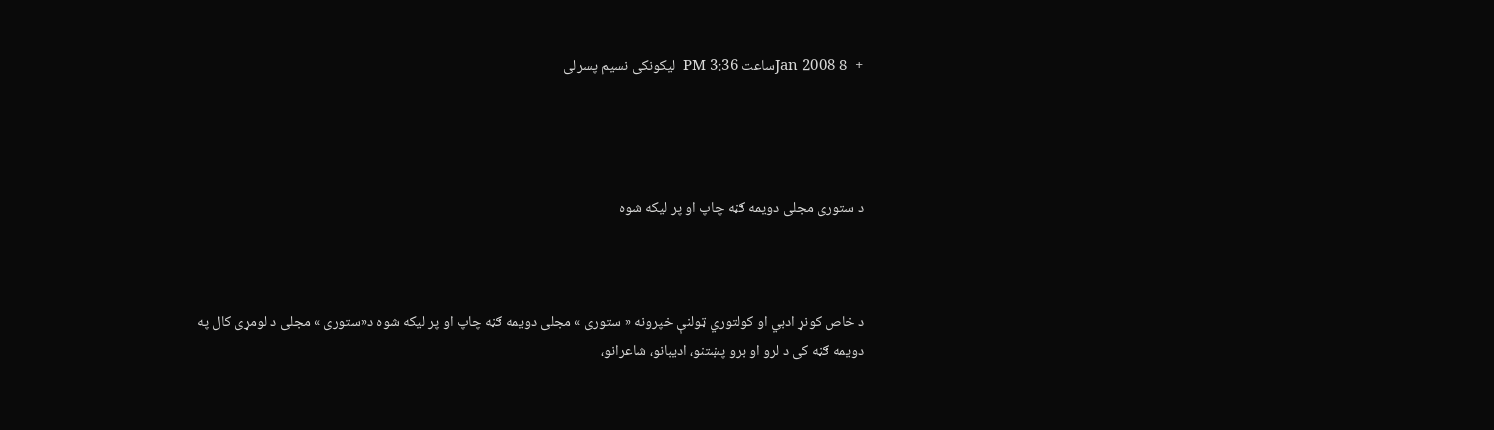+  8 Jan 2008ساعت 3:36 PM  ليکونکی نسيم پسرلی




د ستوری مجلی دویمه ګڼه چاپ او پر لیکه شوه



د خاص کونړ ادبي او کولتوري ټولنې خپرونه « ستوری » مجلی دویمه ګڼه چاپ او پر لیکه شوه د«ستوری » مجلی د لومړی کال په دویمه ګڼه کی د لرو او برو پښتنو، ادیبانو، شاعرانو،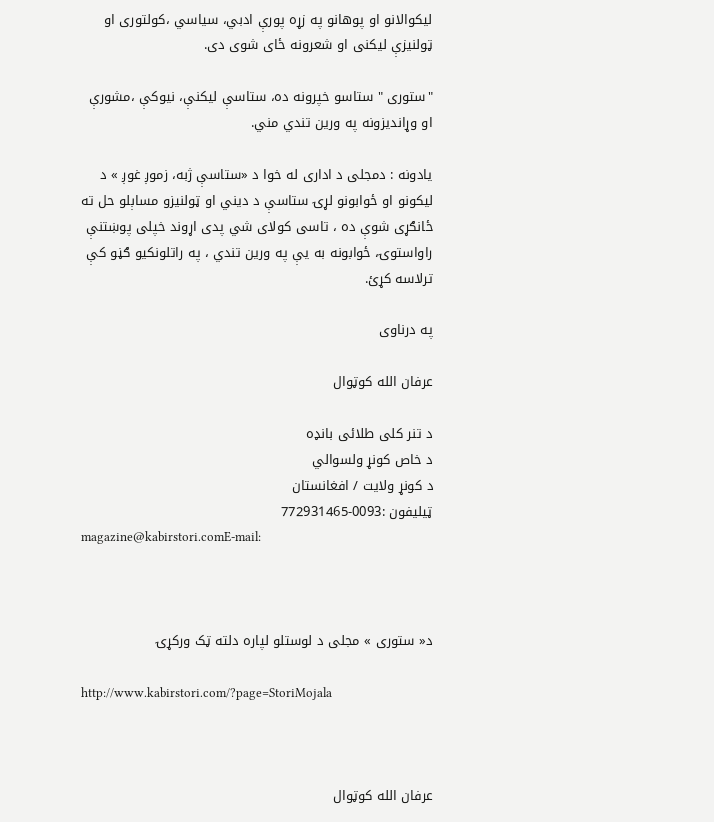لیکوالانو او پوهانو په زړه پورې ادبي، سياسي ،کولتوری او ټولنيزې ليکنی او شعرونه ځای شوی دی.

"ستورى " ستاسو خپرونه ده، ستاسې ليكنې، نيوكې ،مشورې او وړانديزونه په ورين تندي مني.

یادونه : دمجلی د اداری له خوا د «ستاسې ژبه، زموږ غوږ » د ليكونو او ځوابونو لړۍ ستاسې د ديني او ټولنیزو مساېلو حل ته ځانګړی شوې ده ، تاسی كولاى شي پدی اړوند خپلی پوښتنې راواستوۍ، ځوابونه به يې په ورين تندي ، په راتلونكيو ګڼو كې ترلاسه كړئ.

په درناوی

عرفان الله کوټوال

د تنر کلی طلائی بانډه
د خاص کونړ ولسوالي
د کونړ ولایت / افغانستان
ټیلیفون :0093-772931465
magazine@kabirstori.comE-mail:



د« ستوری » مجلی د لوستلو لپاره دلته ټک ورکړۍ

http://www.kabirstori.com/?page=StoriMojala



عرفان الله کوټوال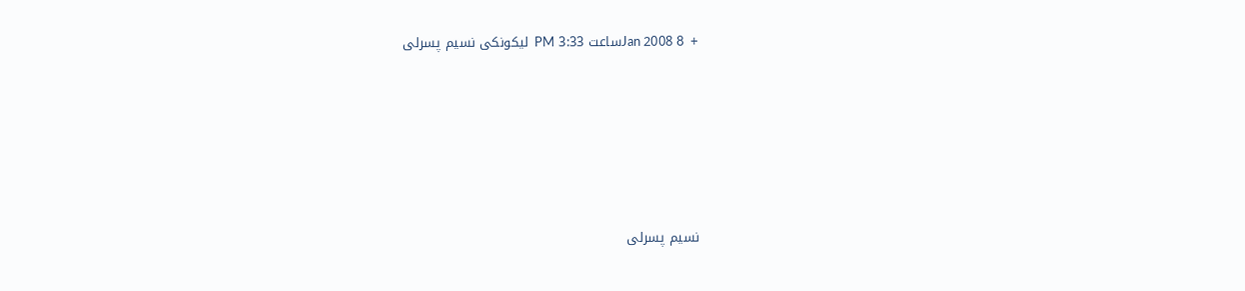+  8 Jan 2008ساعت 3:33 PM  ليکونکی نسيم پسرلی






نسيم پسرلی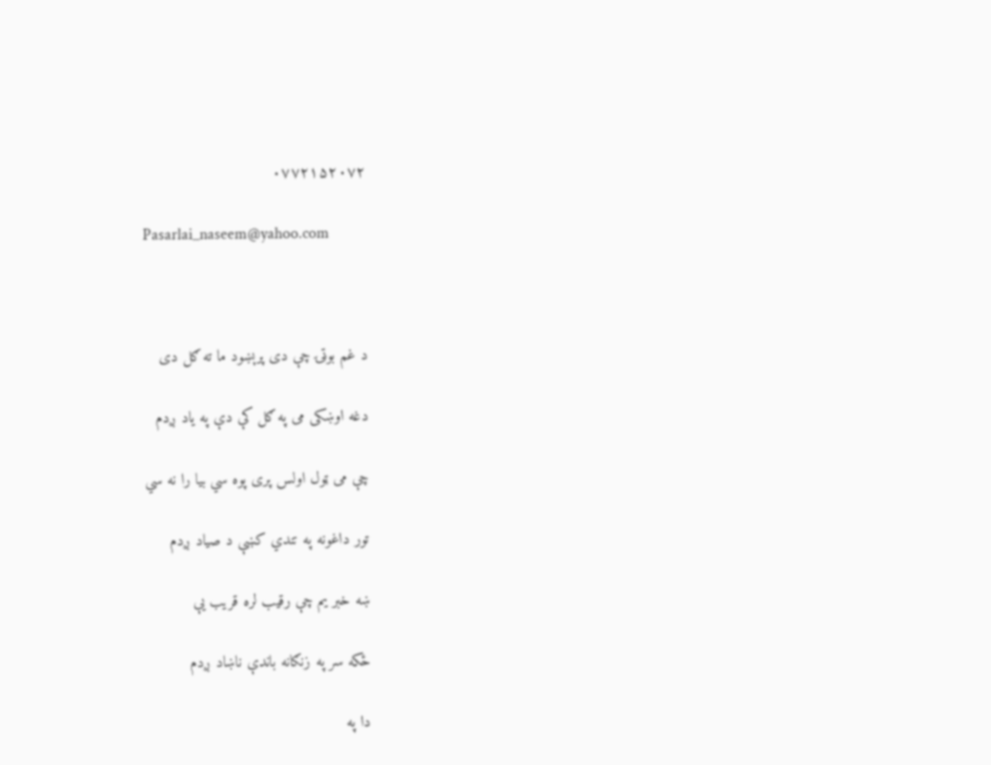۰۷۷۲۱۵۲۰۷۲

Pasarlai_naseem@yahoo.com



د غم بوټۍ چې دی پرېښود ما ته ګل دی

دغه اوښکی می په ګل کې دې په یاد ږدم

چې می ټول اولس پری پوه سي بیا را نه سي

تور داغونه په تندي کښې د صیاد ږدم

ښه خبر یم چې رقیب لره قریب یې

ځکه سر په زنګانه باندې ناښاد ږدم

دا په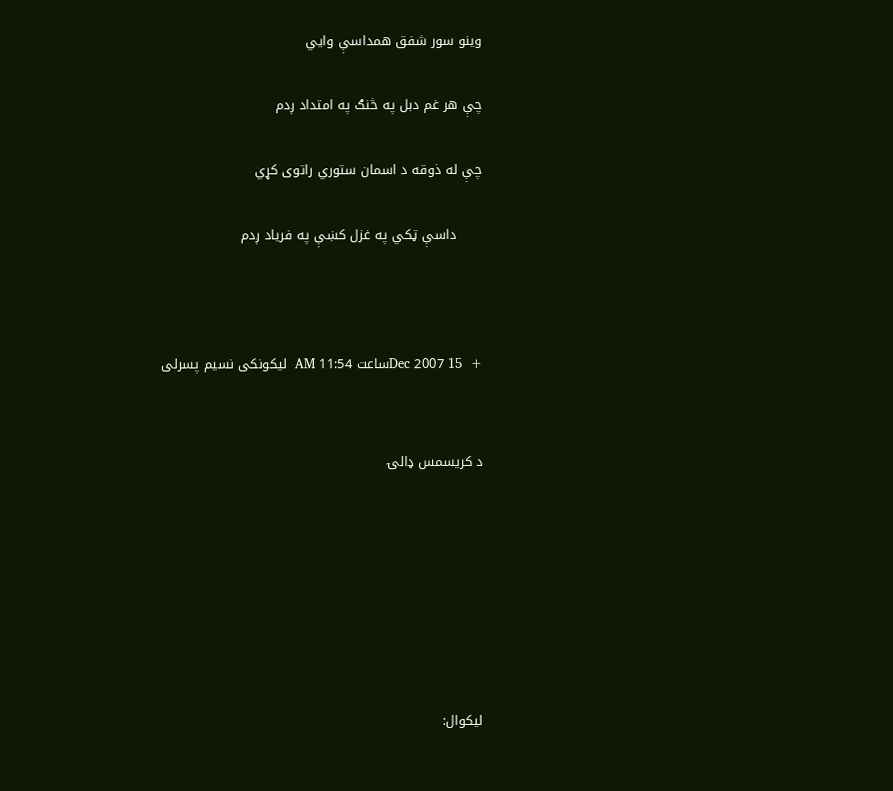وینو سور شفق همداسې وایي

چې هر غم دبل په څنګ په امتداد ږدم

چې له ذوقه د اسمان ستوري راتوی کړي

      داسې ټکي په غزل کښې په فریاد ږدم



+  15 Dec 2007ساعت 11:54 AM  ليکونکی نسيم پسرلی


د كريسمس ډالۍ







ليكوال: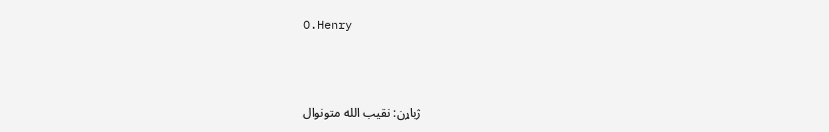O.Henry



ژباړن: نقيب الله متونوال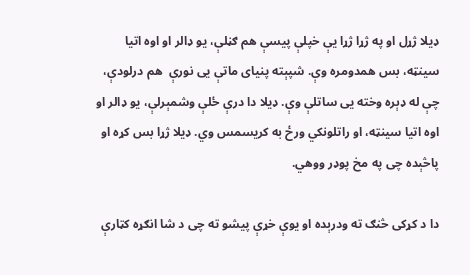ډيلا ژړل او په ژړا ژړا يې خپلې پيسې هم ګڼلې، يو ډالر او اوه اتيا سينټه، بس همدومره وې. شپېته پنياى ماتې يى نورې  هم درلودې، چې له ډېره وخته يى ساتلې وې. ډيلا دا درې ځلې وشمېرلې، يو ډالر او اوه اتيا سينټه، او راتلونكي ورځ به كريسمس وي. ډيلا ژړا بس كړه او پاڅېده چى په مخ پوډر ووهي.

دا د كړكى څنګ ته ودرېده او يوې خړې پيشو ته چى د شا انګړه كټارې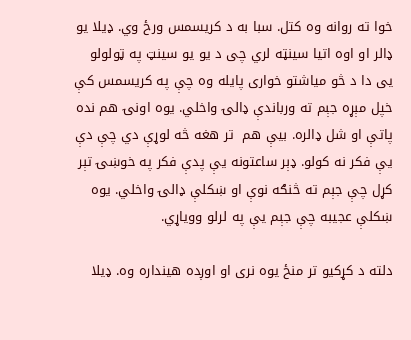خوا ته روانه وه كتل. سبا به د كريسمس ورځ وي. ډيلا يو ډالر او اوه اتيا سينټه لري چى د يو يو سينټ په ټولولو يى دا د څو مياشتو خوارى پايله وه چې په كريسمس كې خپل مېړه جېم ته ورباندې ډالۍ واخلي. يوه اونۍ هم نده پاتې او شل ډالره. بيې هم  تر هغه څه لوړې دي چې دې يې فكر نه كولو. ډېر ساعتونه يې پدې فكر په خوښۍ تېر كړل چې جېم ته څنګه نوې او ښكلې ډالۍ واخلي. يوه ښكلې عجيبه چې جېم يې په لرلو ووياړي.

دلته د كړكيو تر منځ يوه نرى او اوږده هينداره وه. ډيلا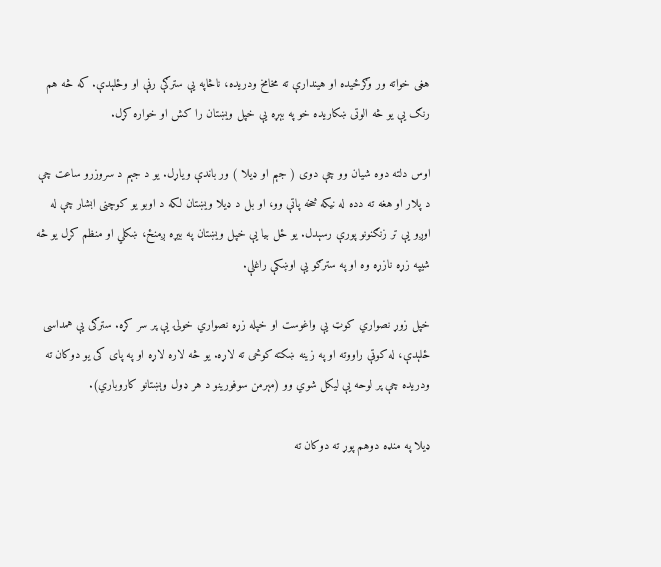هغى خواته ور وګرځيده او هيندارې ته مخامخ ودريده، ناڅاپه يې سترګې رڼې او وځلېدې. كه څه هم رنګ يې يو څه الوتى ښكاريده خو په بېړه يې خپل ويښتان را كش او خواره كړل.

اوس دلته دوه شيان وو چې دوى ( جېم او ډيلا ) ور باندې وياړل. يو د جېم د سروزرو ساعت چې د پلار او هغه ته دده له نيكه څخه پاتې وو، او بل د ډيلا ويښتان لكه د اوبو يو كوچنى ابشار چې له اوږو يې تر زنګنونو پورې رسېدل. يو ځل بيا يې خپل ويښتان په بيړه ږمنځ، ښكلي او منظم كړل يو څه شيپه زړه نازړه وه او په سترګو يې اوښكې راغلې.

خپل زوړ نصواري كوټ يې واغوست او خپله زړه نصواري خولۍ يې پر سر كړه. سترګى يې همداسى ځلېدې، له كوټې راووته او په زينه ښكته كوڅى ته لاړه. يو څه لاره لاړه او په پاى كى يو دوكان ته ودريده چې پر لوحه يې ليكل شوي وو (مېرمن سوفورينو د هر ډول وېښتانو كاروباري).

ډيلا په منډه دوهم پوړ ته دوکان ته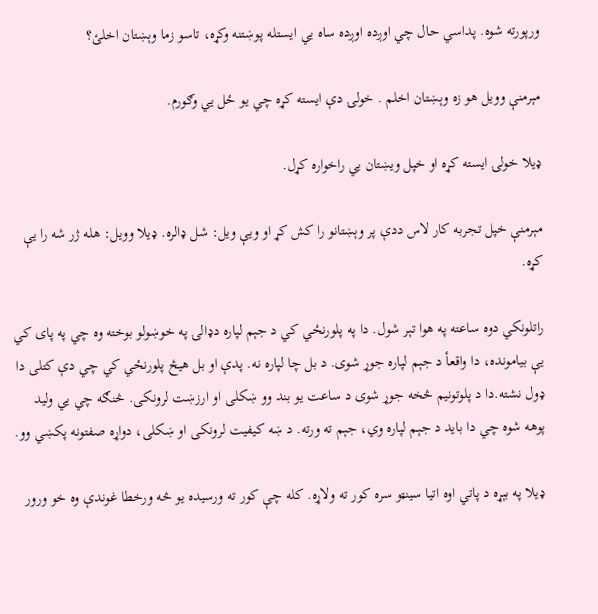ورپورته شوه. پداسي حال چي اوږده اوږده ساه يي ايستله پوښتنه وکړه، تاسو زما وېښتان اخلئ؟

مېرمنې وويل هو زه وېښتان اخلم . خولۍ دې ايسته کړه چي يو ځل يي وګورم.

ډيلا خولۍ ايسته کړه او خپل ويښتان يي راخواره کړل.

مېرمنې خپل تجربه کار لاس ددې پر وېښتانو را کش کړ او ويې ويل: شل ډالره. ډيلا وويل: هله ژر شه را يې کړه.

راتلونکي دوه ساعته په هوا تېر شول. دا په پلورنځي کي د جېم لپاره دډالۍ په خوښولو بوخته وه چي په پای کي يې بيامونده، دا واقعأ د جېم لپاره جوړ شوی. د بل چا لپاره نه. پدې او بل هيڅ پلورنځي کي چي دې کتلی دا ډول نشته.دا د پلوتونيم څخه جوړ شوی د ساعت يو بند وو ښکلی او ارزښت لرونکی. څنګه چي يي وليد پوهه شوه چي دا بايد د جېم لپاره وي، جېم ته ورته. د ښه کيفيت لرونکی او ښکلی، دواړه صفتونه پکښي وو.

ډيلا په بېړه د پاتي اوه اتيا سينټو سره كور ته ولاړه. كله چې كور ته ورسيده يو څه ورخطا غوندې وه خو ورور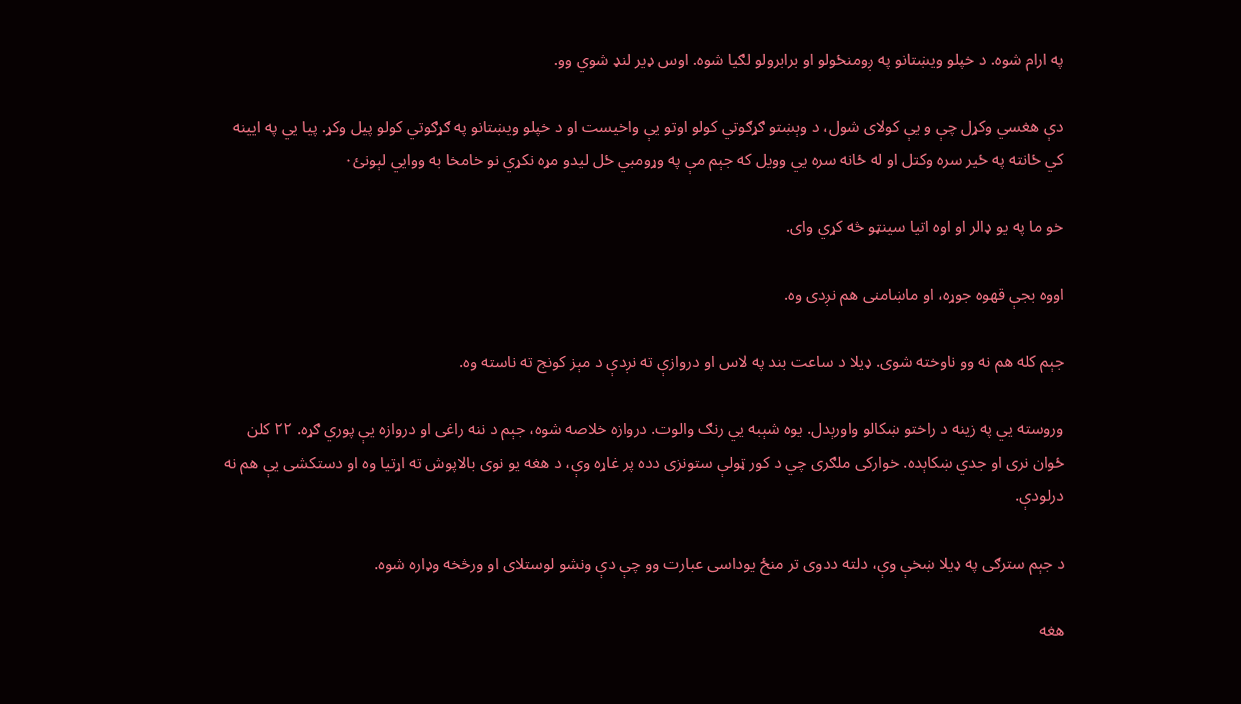په ارام شوه. د خپلو ويښتانو په ږومنځولو او برابرولو لګيا شوه. اوس ډير لنډ شوي وو.

دې هغسي وكړل چې و يې كولاى شول، د وېښتو ګړګوتي كولو اوتو يې واخيست او د خپلو ويښتانو په ګړګوتي كولو پيل وكړ. پيا يي په ايينه كي ځانته په ځير سره وكتل او له ځانه سره يي وويل كه جېم مې په وړومبي ځل ليدو مړه نكړي نو خامخا به ووايي لېونئ٠

خو ما په يو ډالر او اوه اتيا سينټو څه كړي واى.

اووه بجې قهوه جوړه، او ماښامنى هم نږدى وه.

جېم كله هم نه وو ناوخته شوى. ډيلا د ساعت بند په لاس او دروازې ته نږدې د مېز كونج ته ناسته وه.

وروسته يي په زينه د راختو ښكالو واورېدل. يوه شېبه يي رنګ والوت. دروازه خلاصه شوه، جېم د ننه راغى او دروازه يې پوري ګړه. ۲۲ كلن ځوان نرى او جدي ښكاېده. خواركى ملګرى چي د كور ټولې ستونزى دده پر غاړه وې، د هغه يو نوى بالاپوش ته اړتيا وه او دستكشى يې هم نه درلودې.

د جېم سترګى په ډيلا ښخې وې، دلته ددوى تر منځ يوداسى عبارت وو چې دې ونشو لوستلاى او ورڅخه وډاره شوه.

هغه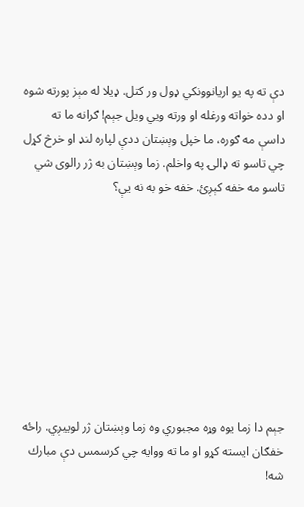دې ته په يو اريانوونكي ډول ور كتل. ډيلا له مېز پورته شوه او دده خواته ورغله او ورته ويي ويل جېم! ګرانه ما ته داسې مه ګوره، ما خپل وېښتان ددې لپاره لنډ او خرڅ كړل چي تاسو ته ډالۍ په واخلم. زما وېښتان به ژر رالوى شي  تاسو مه خفه كېږئ. خفه خو به نه يې؟









جېم دا زما يوه وړه مجبوري وه زما وېښتان ژر لوييږي. راځه خفګان ايسته كړو او ما ته ووايه چي كرسمس دې مبارك شه!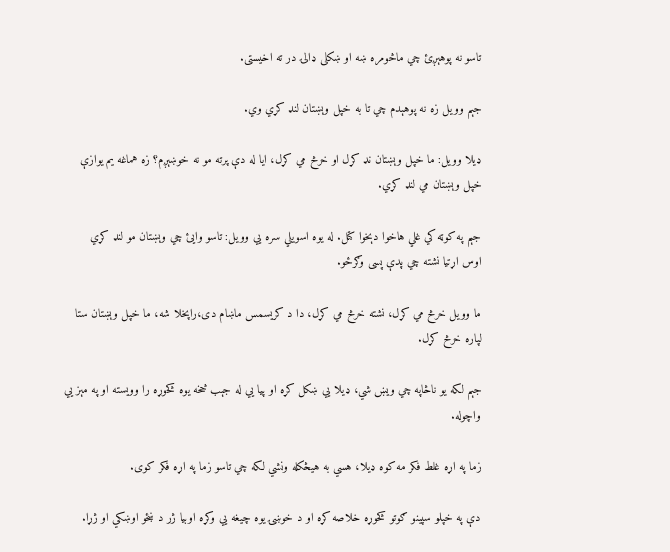تاسو نه پوهېږئ چي ماڅومره ښه او ښكلى ډالۍ در ته اخيستى.

جېم وويل زه نه پوهېدم چي تا به خپل وېښتان لنډ كړي وي.

ډيلا وويل: ما خپل وېښتان نډ كړل او خرڅ مي كړل، ايا له دې پرته مو نه خوښېږم؟ زه هماغه يم يوازې خپل وېښتان مي لنډ كړي.

جېم په كوټه كي غلي هاخوا دېخوا كتل. له يوه اسويلي سره يي وويل: تاسو وايئ چي وېښتان مو لنډ كړي اوس اړتيا نشته چي پدې پسى وګرځو.

ما وويل خرڅ مي كړل، نشته خرڅ مي كړل، دا د كريسمس ماښام دى،راپخلا شه، ما خپل وېښتان ستا لپاره خرڅ كړل.

جېم لكه يو ناڅاپه چي ويښ شي، ډيلا يي ښكل كړه او پيا يي له جېب څخه يوه كڅوړه را وويسته او په مېز يي واچوله.

زما په اړه غلط فكر مه كوه ډيلا، هسي به هيڅكله ونشي لكه چي تاسو زما په اړه فكر كوى.

دې په خپلو سپينو ګوتو كڅوړه خلاصه كړه او د خوښۍ يوه چيغه يي وكړه اوبيا ژر د ښځو اوښكي او ژړا.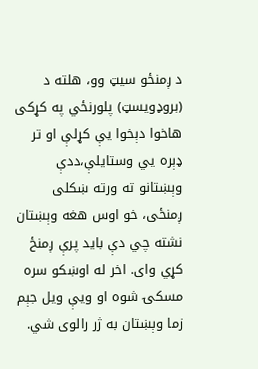د ږمنځو سيټ وو، هلته د (بروډويسټ) پلورنځي په كړكى هاخوا دېخوا يې كړلې او تر ډېره يي وستايلې،ددې وېښتانو ته ورته ښكلى ږمنځى، خو اوس هغه وېښتان نشته چي دې بايد پرې ږمنځ كړي واى. اخر له اوښكو سره مسكۍ شوه او ويې ويل جېم زما وېښتان به ژر رالوى شي.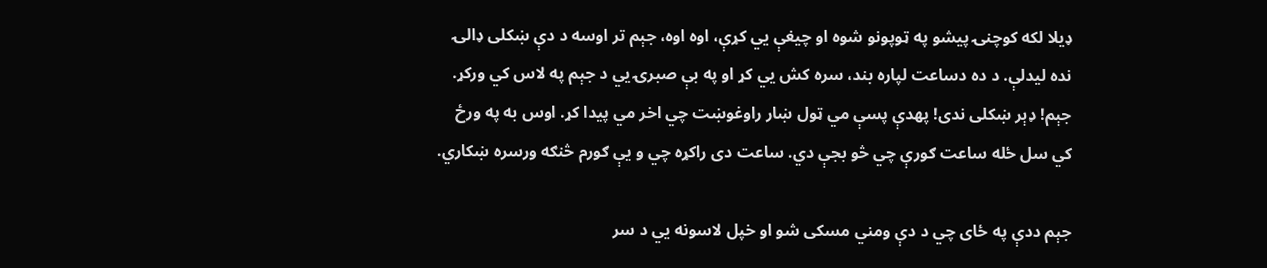ډيلا لكه كوچنۍ پيشو په ټوپونو شوه او چيغې يي كړې، اوه اوه، جېم تر اوسه د دې ښكلى ډالۍ نده ليدلې. د ده دساعت لپاره بند، سره كش يي كړ او په بې صبرۍ يي د جېم په لاس كي وركړ. جېم! ډېر ښكلى ندى! پهدې پسې مي ټول ښار راوغوښت چي اخر مي پيدا كړ. اوس به په ورځ كي سل ځله ساعت ګورې چي څو بجې دي. ساعت دى راكړه چي و يې ګورم څنګه ورسره ښكاري.

جېم ددې په ځاى چي د دې ومني مسكى شو او خپل لاسونه يي د سر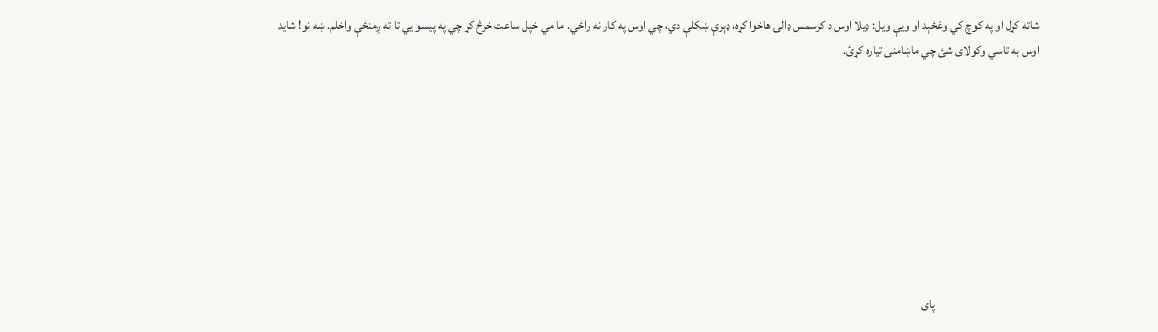شاته كړل او په كوچ كي وغځېد او ويې ويل: ډيلا اوس د كرسمس ډالۍ هاخوا كړه، ډېرې ښكلې دي، چي اوس په كار نه راځي. ما مي خپل ساعت خرڅ كړ چي په پيسو يي تا ته ږمنځې واخلم. ښه نو! شايد اوس به تاسي وكولاى شئ چي ماښامنى تياره كړئ.









                                           پاى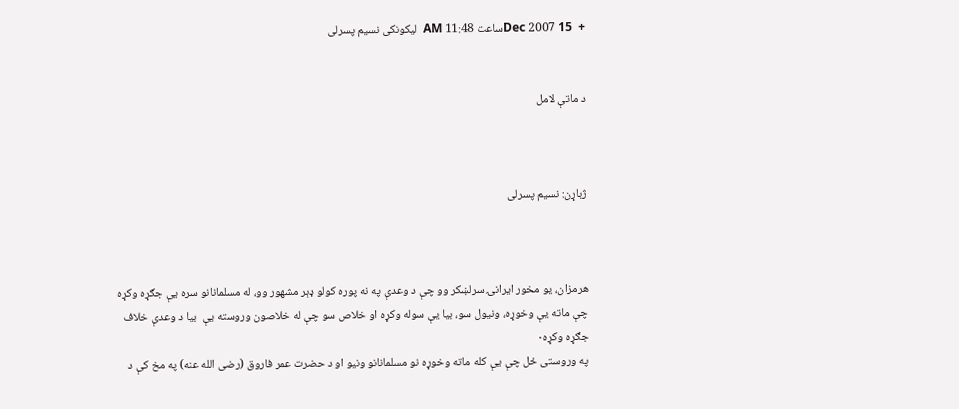+  15 Dec 2007ساعت 11:48 AM  ليکونکی نسيم پسرلی


د ماتې لامل



ژباړن: نسيم پسرلی



هرمزان، يو مخور ايرانۍ سرلښکر وو چې د وعدې په نه پوره کولو ډېر مشهور وو، له مسلمانانو سره يې جګړه وکړه چې ماته يې وخوړه، ونيول سو، بيا يې سوله وکړه او خلاص سو چې له خلاصون وروسته يې  بيا د وعدې خلاف جګړه وکړه٠
په وروستی ځل چې يې کله ماته وخوړه نو مسلمانانو ونيو او د حضرت عمر فاروق (رضی الله عنه) په مخ کې د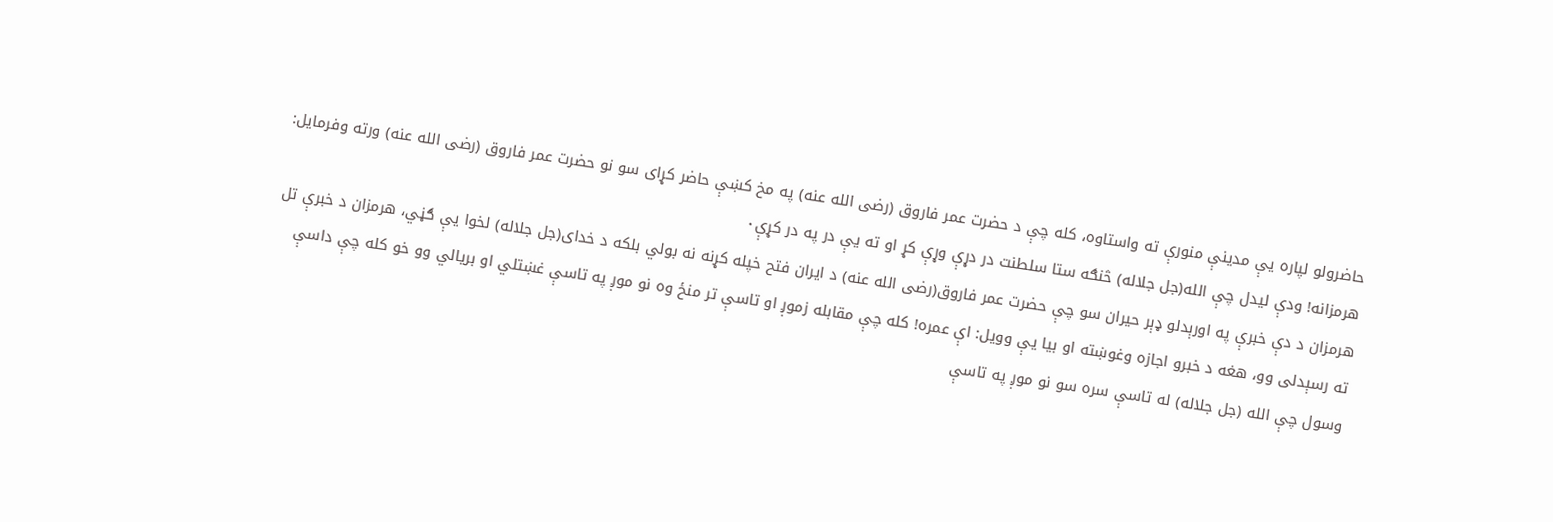حاضرولو لپاره يې مدينې منورې ته واستاوه، کله چې د حضرت عمر فاروق (رضی الله عنه) په مخ کښې حاضر کړای سو نو حضرت عمر فاروق (رضی الله عنه) ورته وفرمايل: هرمزانه! ودې ليدل چې الله(جل جلاله) څنګه ستا سلطنت در دړې وړې کړ او ته يې در په در کړې٠
هرمزان د دې خبرې په اورېدلو ډېر حيران سو چې حضرت عمر فاروق(رضی الله عنه) د ايران فتح خپله کړنه نه بولي بلکه د خدای(جل جلاله) لخوا يې ګڼي، هرمزان د خبرې تل ته رسېدلی وو، هغه د خبرو اجازه وغوښته او بيا يې وويل: اې عمره! کله چې مقابله زموږ او تاسې تر منځ وه نو موږ په تاسې غښتلي او بريالي وو خو کله چې داسې وسول چې الله (جل جلاله) له تاسې سره سو نو موږ په تاسې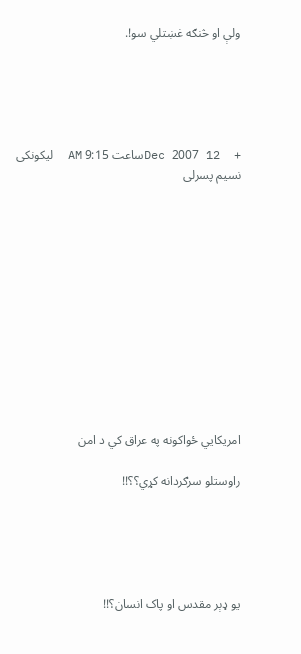ولې او څنګه غښتلي سو!.





+  12 Dec 2007ساعت 9:15 AM  ليکونکی نسيم پسرلی












امريکايي ځواکونه په عراق کي د امن

راوستلو سرګردانه کړي؟؟!!





يو ډېر مقدس او پاک انسان؟!!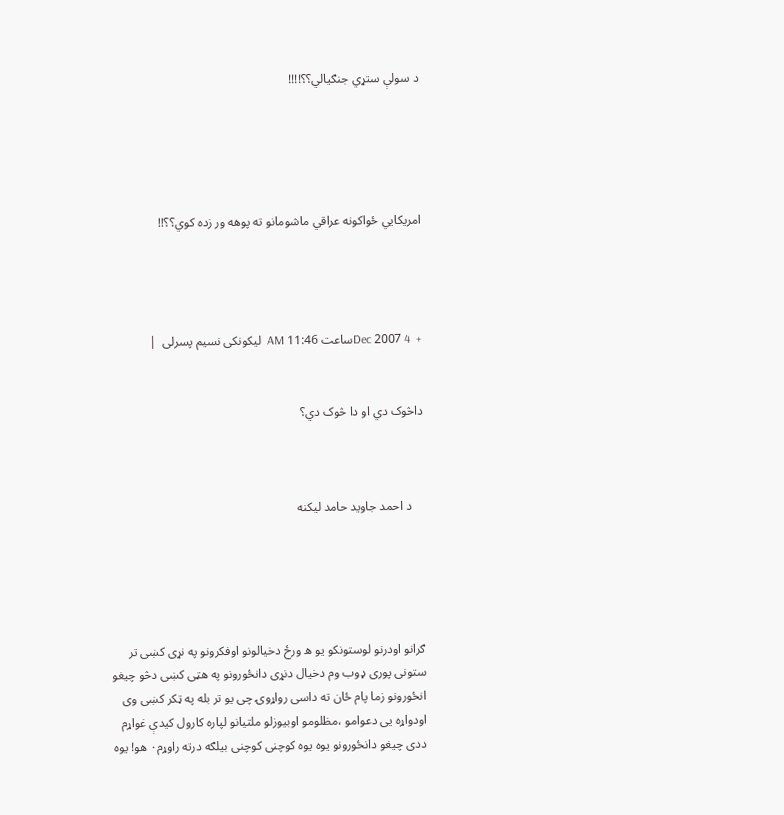د سولې ستړي جنګيالي؟؟!!!!





امريکايي ځواکونه عراقي ماشومانو ته پوهه ور زده کوي؟؟!!




+  4 Dec 2007ساعت 11:46 AM  ليکونکی نسيم پسرلی  |


داڅوک دي او دا څوک دي؟



    د احمد جاوید حامد لیکنه





ګرانو اودرنو لوستونکو یو ه ورځ دخیالونو اوفکرونو په نړی کښی تر ستونی پوری ډوب وم دخیال دنړی دانځورونو په هټی کښی دڅو چیغو انځورونو زما پام ځان ته داسی رواړوۍ چی یو تر بله په ټکر کښی وی اودواړه یی دعوامو ،مظلومو اوبیوزلو ملتیانو لپاره کارول کیدې غواړم ددی چیغو دانځورونو یوه یوه کوچنی کوچنی بیلګه درته راوړم٠ هو! یوه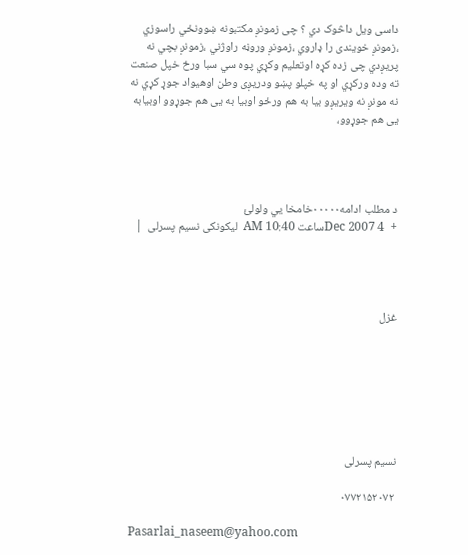داسی ویل داڅوک دي ؟ چی زمونږ مکتبونه ښوونځي راسوزي ،زمونږ خويندی را ډاروي ،زمونږ وروڼه راوژني ،زمونږ بچي نه پریږدي چی زده کړه اوتعلیم وکړي پوه سي سبا ورځ خپل صنعت ته وده ورکړي او په خپلو پښو ودریږی وطن اوهیواد جوړ کړي نه نه مونږ نه ویریږو بیا به هم ورځو اوبیا به یی هم جوړوو اوبیابه یی هم جوړوو،




د مطلب ادامه٠٠٠٠٠خامخا يي ولولئ
+  4 Dec 2007ساعت 10:40 AM  ليکونکی نسيم پسرلی  |




غزل







نسيم پسرلی

 ۰۷۷۲۱۵۲۰۷۲

Pasarlai_naseem@yahoo.com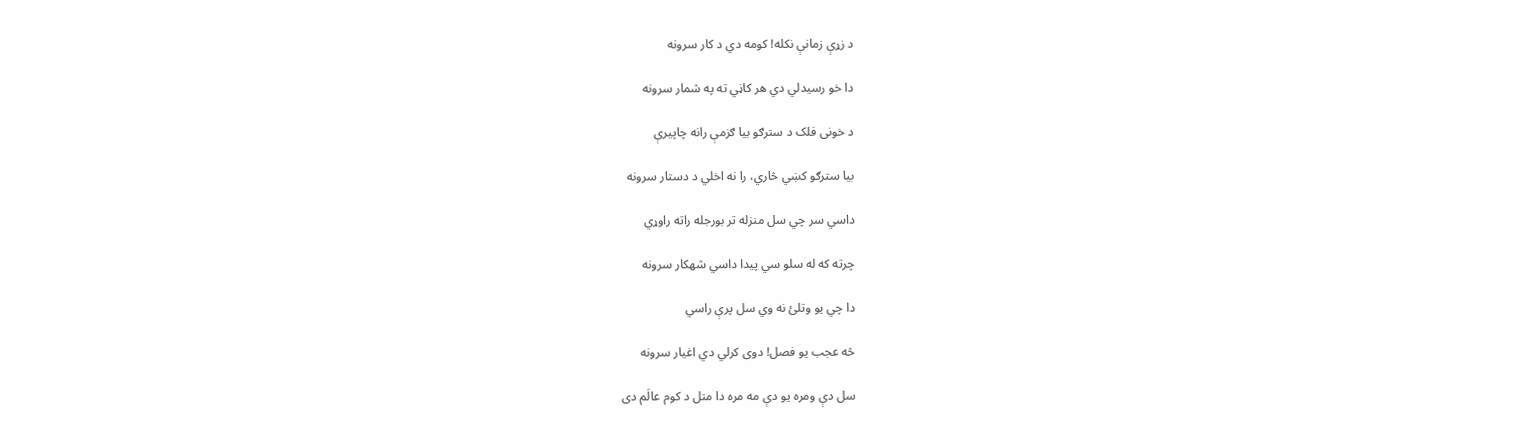د زړې زمانې نكله! كومه دي د كار سرونه

دا خو رسيدلي دي هر كاڼي ته په شمار سرونه

د خونی فلک د سترګو بيا ګزمې رانه چاپيرې

بيا سترګو كښي څاري، را نه اخلي د دستار سرونه

داسي سر چي سل منزله تر بورجله راته راوړي

چرته كه له سلو سي پيدا داسي شهكار سرونه

دا چي يو وتلئ نه وي سل پرې راسي

څه عجب يو فصل! دوى كرلي دي اغيار سرونه

سل دې ومره يو دې مه مره دا متل د كوم عالَم دى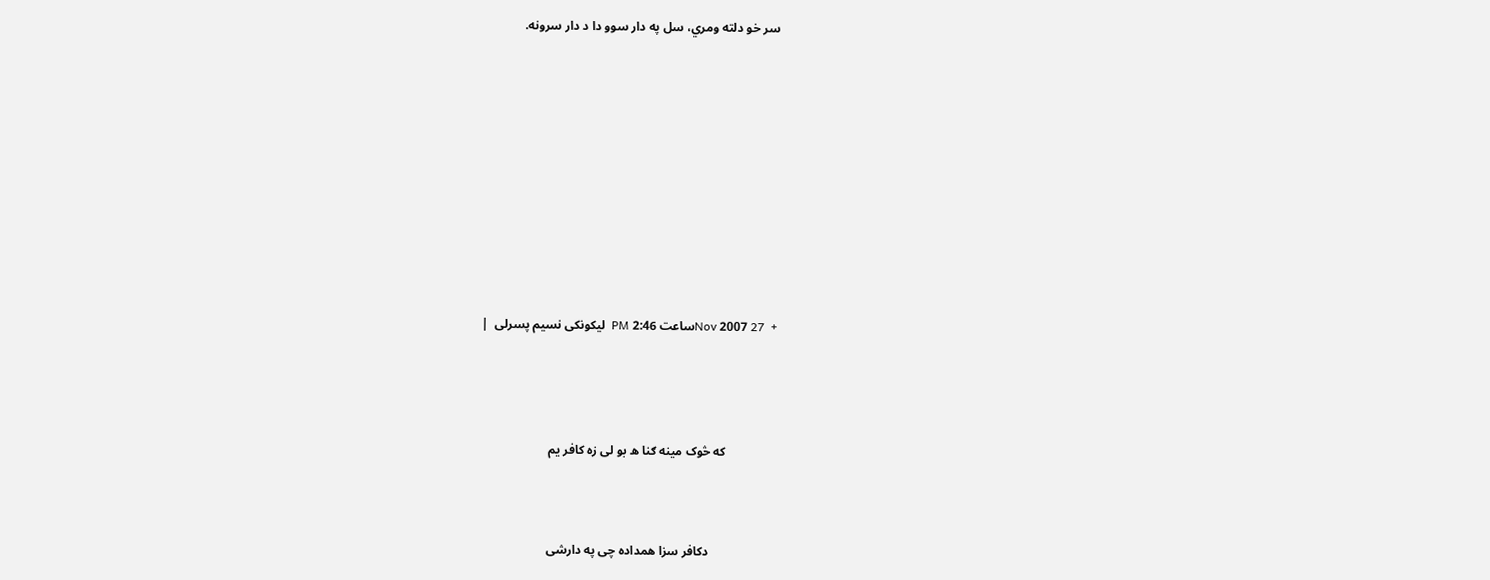سر خو دلته ومري، سل په دار سوو دا د دار سرونه.











+  27 Nov 2007ساعت 2:46 PM  ليکونکی نسيم پسرلی  |




                که څوک مینه ګنا ه بو لی زه کافر یم



                     دکافر سزا همداده چی په دارشی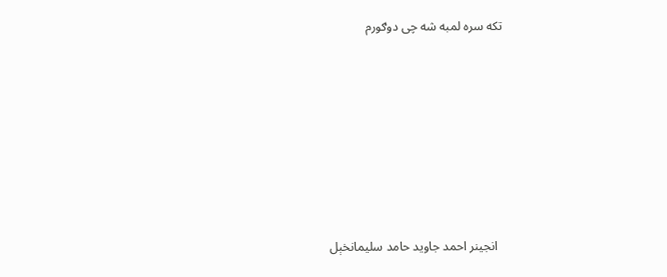تکه سره لمبه شه چی دوګورم











  انجينر احمد جاويد حامد سليمانخېل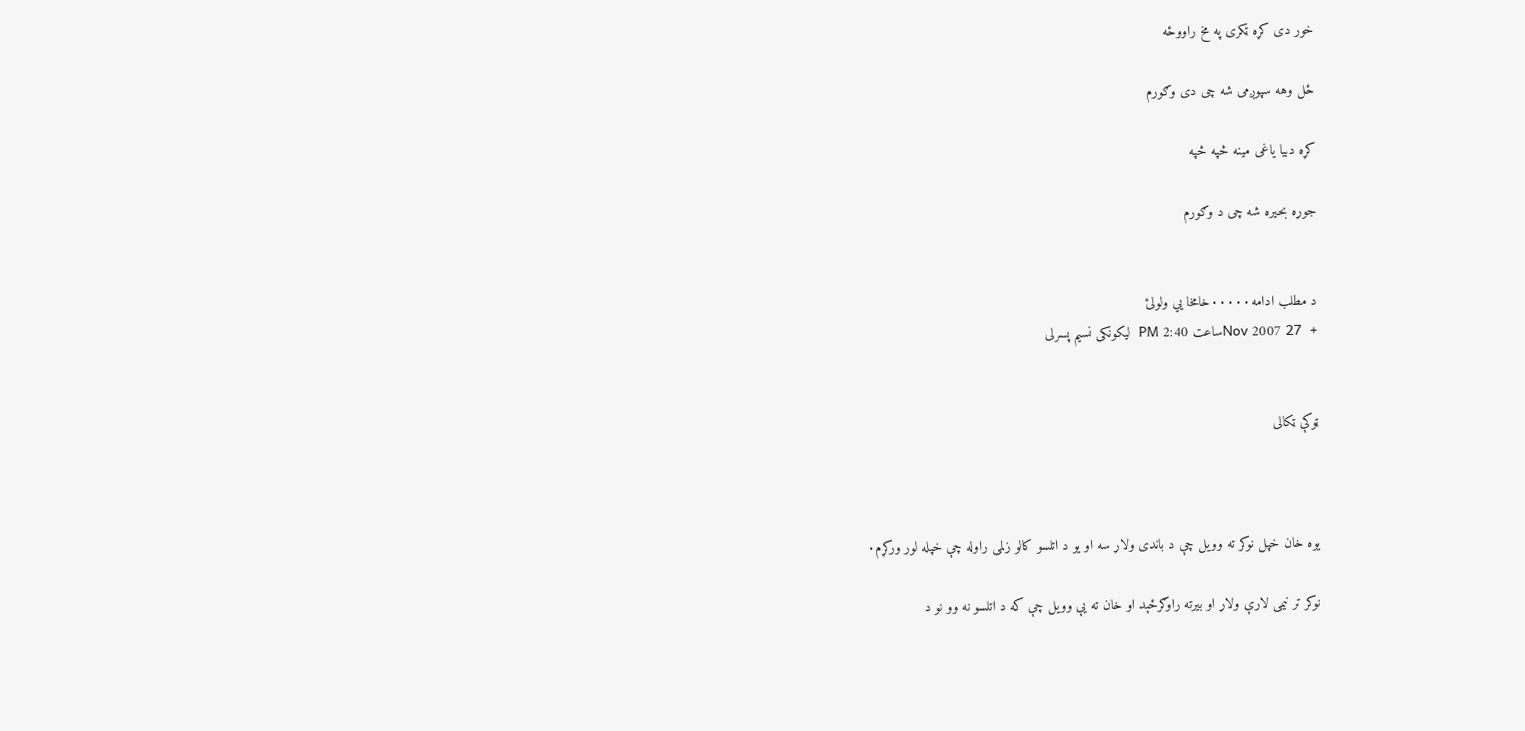خور دی کړه ټکری په مخ راووځه

ځل وهه سپوږمی شه چی دی وګورم

کړه دبیا یاغی مینه څپه څپه

جوړه بحیره شه چی د وګورم


د مطلب ادامه٠٠٠٠٠خامخا يي ولولئ
+  27 Nov 2007ساعت 2:40 PM  ليکونکی نسيم پسرلی


ټوکې ټکالی



يوه خان خپل نوکر ته وويل چې د باندی ولاړ سه او يو د اتلسو کالو زلمی راوله چې خپله لور ورکړم٠

نوکر تر نيمی لارې ولاړ او بيرته راوګرځېد او خان ته يې وويل چې که د اتلسو نه وو نو د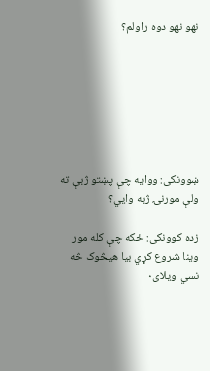نهو نهو دوه راولم؟







ښوونکی: ووايه چې پښتو ژبې ته ولې مورنۍ ژبه وايي؟

زده کوونکی: ځکه چې کله مور وينا شروع کړي بيا هيڅوک څه نسي ويلای٠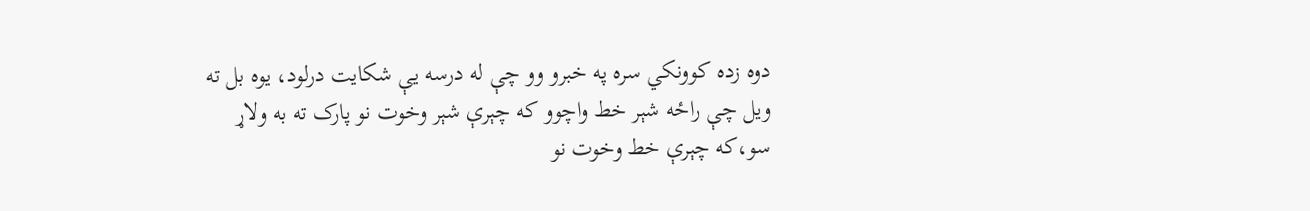دوه زده کوونکي سره په خبرو وو چې له درسه يې شکايت درلود، يوه بل ته ويل چې راځه شېر خط واچوو که چېرې شېر وخوت نو پارک ته به ولاړ سو،که چېرې خط وخوت نو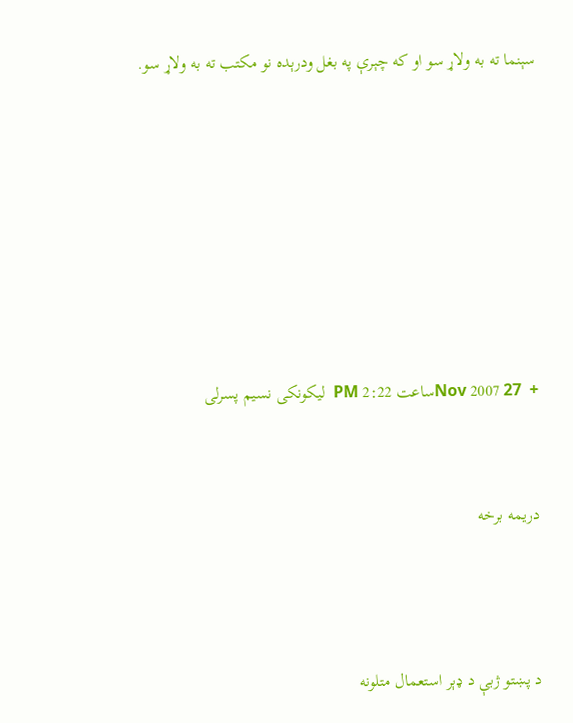سېنما ته به ولاړ سو او که چېرې په بغل ودرېده نو مکتب ته به ولاړ سو.







+  27 Nov 2007ساعت 2:22 PM  ليکونکی نسيم پسرلی


دريمه برخه



د پښتو ژبې د ډېر استعمال متلونه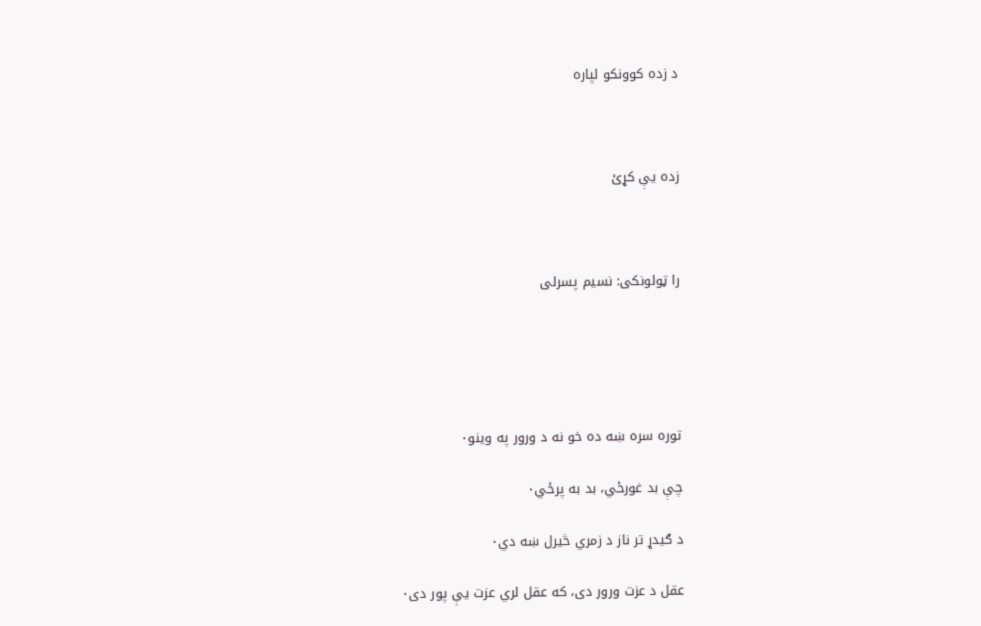د زده کوونکو لپاره



زده يې کړئ



را ټولونکی: نسيم پسرلی





توره سره ښه ده خو نه د ورور په وينو٠

چې بد غورځي، بد به پرځي٠

د ګيدړ تر ناز د زمري څيرل ښه دي٠

عقل د عزت ورور دی، که عقل لري عزت يې پور دی٠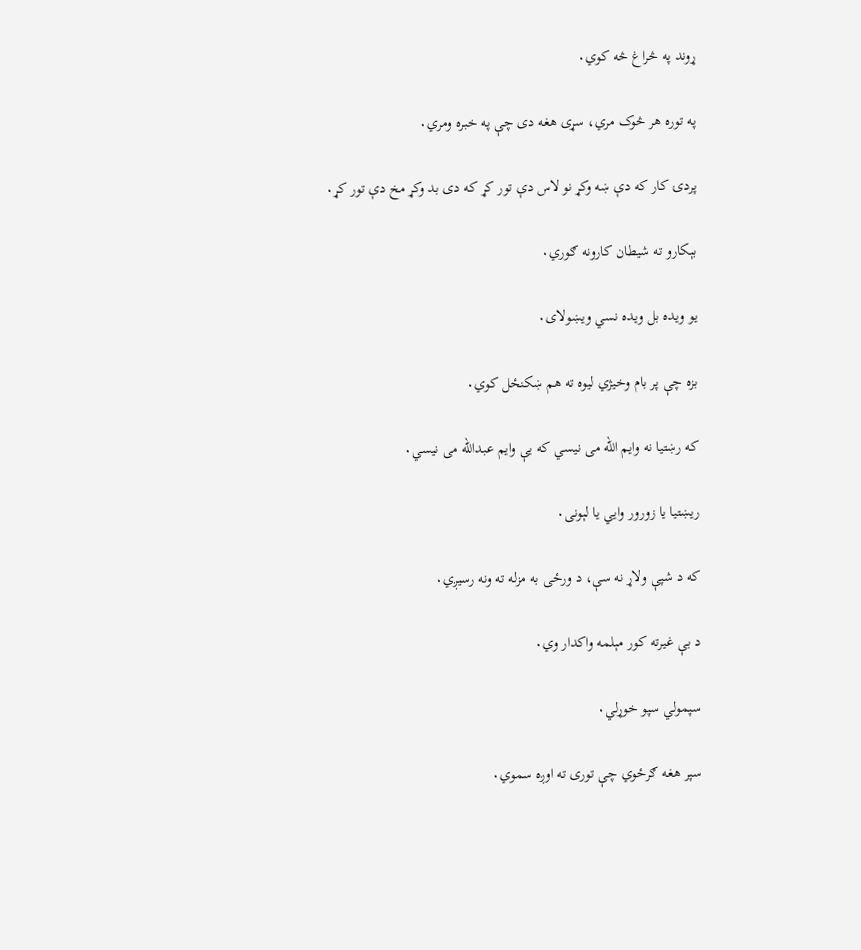ړوند په څراغ څه کوي٠

په توره هر څوک مري، سړی هغه دی چې په خبره ومري٠

پردۍ کار که دې ښه وکړ نو لاس دې تور کړ که دی بد وکړ مخ دې تور کړ٠

بېکارو ته شيطان کارونه ګوري٠

يو ويده بل ويده نسي ويښولای٠

بزه چې پر بام وخيژي ليوه ته هم ښکنځل کوي٠

که رښتيا نه وايم الله می نيسي که يې وايم عبدالله می نيسي٠

ريښتيا يا زورور وايي يا لېونی٠

که د شپې ولاړ نه سې، د ورځی به مزله ته ونه رسيږي٠

د بې غيرته کور مېلمه واکدار وي٠

سپمولي سپو خوړلي٠

سپر هغه ګرځوي چې توری ته اوږه سموي٠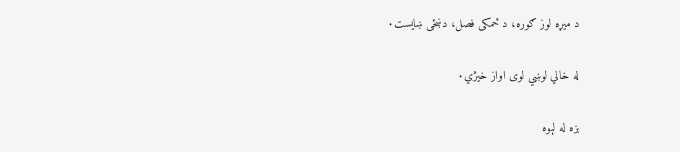د ميړه لوز ګوره، د ځمکی فصل، دښځی ښايست٠

له خالي لوښي لوی اواز خيژي٠

بزه له لېوه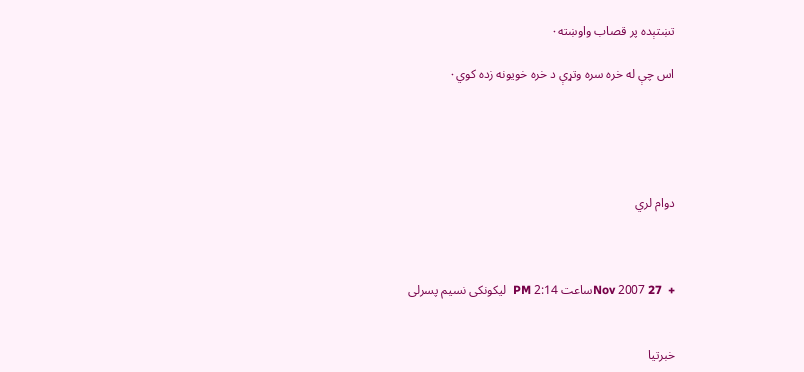تښتېده پر قصاب واوښته٠

اس چې له خره سره وتړې د خره خويونه زده کوي٠





دوام لري



+  27 Nov 2007ساعت 2:14 PM  ليکونکی نسيم پسرلی


خبرتيا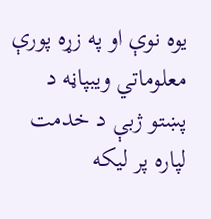يوه نوې او په زړه پورې معلوماتي ويبپاڼه د پښتو ژبې د خدمت لپاره پر ليكه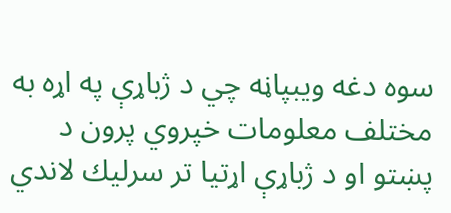سوه دغه ويبپاڼه چي د ژباړې په اړه به مختلف معلومات خپروي پرون د پښتو او د ژباړې اړتيا تر سرليك لاندي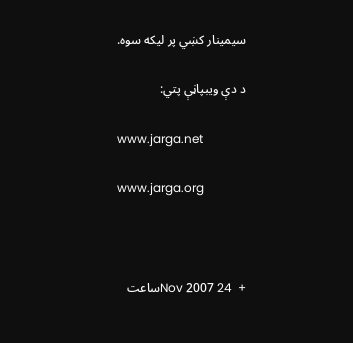سيمينار كښي پر ليكه سوه.

د دې ويبپاڼې پتي:

www.jarga.net

www.jarga.org



+  24 Nov 2007ساعت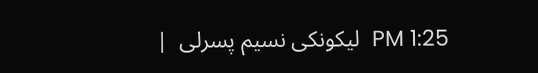1:25 PM  ليکونکی نسيم پسرلی  |